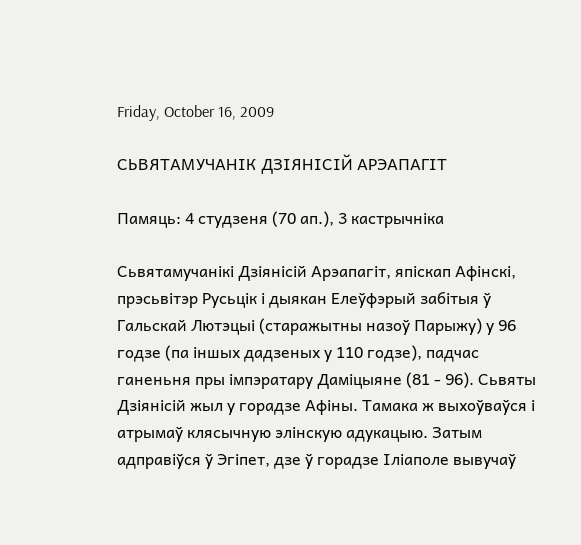Friday, October 16, 2009

СЬВЯТАМУЧАНІК ДЗІЯНІСІЙ АРЭАПАГІТ

Памяць: 4 студзеня (70 ап.), 3 кастрычніка

Сьвятамучанікі Дзіянісій Арэапагіт, япіскап Афінскі, прэсьвітэр Русьцік і дыякан Елеўфэрый забітыя ў Гальскай Лютэцыі (старажытны назоў Парыжу) у 96 годзе (па іншых дадзеных у 110 годзе), падчас ганеньня пры імпэратару Даміцыяне (81 - 96). Сьвяты Дзіянісій жыл у горадзе Афіны. Тамака ж выхоўваўся і атрымаў клясычную элінскую адукацыю. Затым адправіўся ў Эгіпет, дзе ў горадзе Іліаполе вывучаў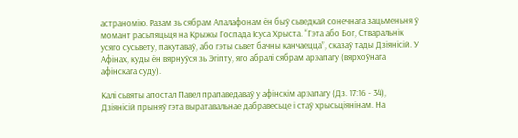астраномію. Разам зь сябрам Апалафонам ён быў сьведкай сонечнага зацьменьня ў момант расьпяцьця на Крыжы Госпада Ісуса Хрыста. “Гэта або Бог, Стваральнік усяго сусьвету, пакутаваў, або гэты сьвет бачны канчаецца”, сказаў тады Дзіянісій. У Афінах, куды ён вярнуўся зь Эгіпту, яго абралі сябрам арэапагу (вярхоўнага афінскага суду).

Калі сьвяты апостал Павел прапаведаваў у афінскім арэапагу (Дз. 17:16 - 34), Дзіянісій прыняў гэта выратавальнае дабравесьце і стаў хрысьціянінам. На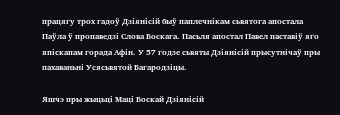працягу трох гадоў Дзіянісій быў паплечнікам сьвятога апостала Паўла ў пропаведзі Слова Боскага. Пасьля апостал Павел паставіў яго япіскапам горада Афін. У 57 годзе сьвяты Дзіянісій прысутнічаў пры пахаваньні Усясьвятой Багародзіцы.

Яшчэ пры жыцьці Маці Боскай Дзіянісій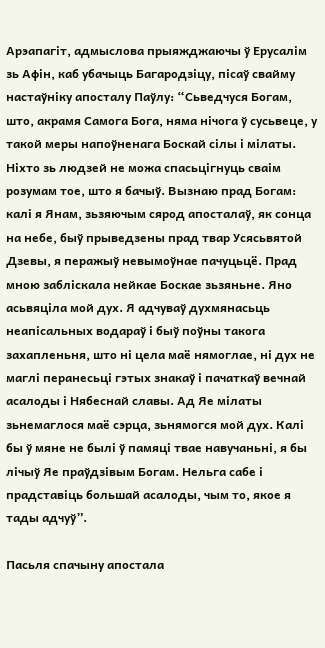Арэапагіт, адмыслова прыяжджаючы ў Ерусалім зь Афін, каб убачыць Багародзіцу, пісаў свайму настаўніку апосталу Паўлу: “Сьведчуся Богам, што, акрамя Самога Бога, няма нічога ў сусьвеце, у такой меры напоўненага Боскай сілы і мілаты. Ніхто зь людзей не можа спасьцігнуць сваім розумам тое, што я бачыў. Вызнаю прад Богам: калі я Янам, зьзяючым сярод апосталаў, як сонца на небе, быў прыведзены прад твар Усясьвятой Дзевы, я перажыў невымоўнае пачуцьцё. Прад мною забліскала нейкае Боскае зьзяньне. Яно асьвяціла мой дух. Я адчуваў духмянасьць неапісальных водараў і быў поўны такога захапленьня, што ні цела маё нямоглае, ні дух не маглі перанесьці гэтых знакаў і пачаткаў вечнай асалоды і Нябеснай славы. Ад Яе мілаты зьнемаглося маё сэрца, зьнямогся мой дух. Калі бы ў мяне не былі ў памяці твае навучаньні, я бы лічыў Яе праўдзівым Богам. Нельга сабе і прадставіць большай асалоды, чым то, якое я тады адчуў”.

Пасьля спачыну апостала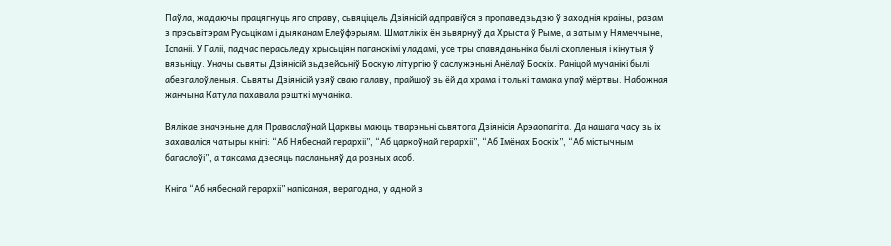Паўла, жадаючы працягнуць яго справу, сьвяціцель Дзіянісій адправіўся з пропаведзьдзю ў заходнія краіны, разам з прэсьвітэрам Русьцікам і дыяканам Елеўфэрыям. Шматлікіх ён зьвярнуў да Хрыста ў Рыме, а затым у Нямеччыне, Іспаніі. У Галіі, падчас перасьледу хрысьціян паганскімі уладамі, усе тры спавяданьніка былі схопленыя і кінутыя ў вязьніцу. Уначы сьвяты Дзіянісій зьдзейсьніў Боскую літургію ў саслужэньні Анёлаў Боскіх. Раніцой мучанікі былі абезгалоўленыя. Сьвяты Дзіянісій узяў сваю галаву, прайшоў зь ёй да храма і толькі тамака упаў мёртвы. Набожная жанчына Катула пахавала рэшткі мучаніка.

Вялікае значэньне для Праваслаўнай Царквы маюць тварэньні сьвятога Дзіянісія Арэаопагіта. Да нашага часу зь іх захаваліся чатыры кнігі: “Аб Нябеснай герархіі”, “Аб царкоўнай герархіі”, “Аб Імёнах Боскіх”, “Аб містычным багаслоўі”, а таксама дзесяць пасланьняў да розных асоб.

Кніга “Аб нябеснай герархіі” напісаная, верагодна, у адной з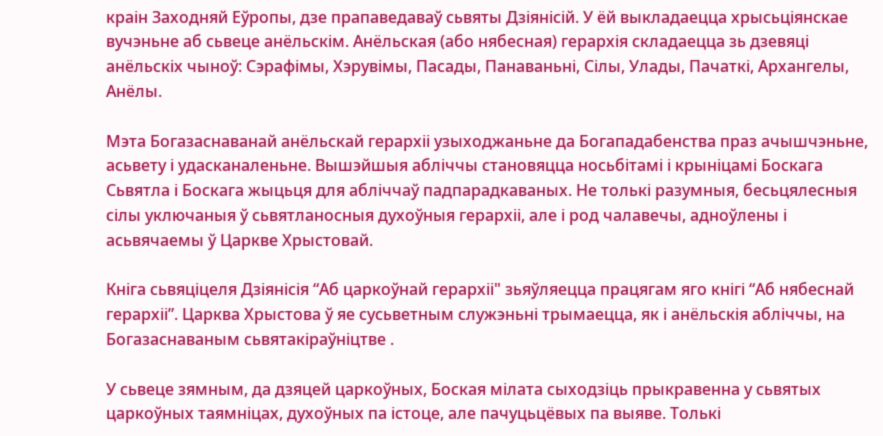краін Заходняй Еўропы, дзе прапаведаваў сьвяты Дзіянісій. У ёй выкладаецца хрысьціянскае вучэньне аб сьвеце анёльскім. Анёльская (або нябесная) герархія складаецца зь дзевяці анёльскіх чыноў: Сэрафімы, Хэрувімы, Пасады, Панаваньні, Сілы, Улады, Пачаткі, Архангелы, Анёлы.

Мэта Богазаснаванай анёльскай герархіі узыходжаньне да Богападабенства праз ачышчэньне, асьвету і удасканаленьне. Вышэйшыя абліччы становяцца носьбітамі і крыніцамі Боскага Сьвятла і Боскага жыцьця для абліччаў падпарадкаваных. Не толькі разумныя, бесьцялесныя сілы уключаныя ў сьвятланосныя духоўныя герархіі, але і род чалавечы, адноўлены і асьвячаемы ў Царкве Хрыстовай.

Кніга сьвяціцеля Дзіянісія “Аб царкоўнай герархіі" зьяўляецца працягам яго кнігі “Аб нябеснай герархіі”. Царква Хрыстова ў яе сусьветным служэньні трымаецца, як і анёльскія абліччы, на Богазаснаваным сьвятакіраўніцтве .

У сьвеце зямным, да дзяцей царкоўных, Боская мілата сыходзіць прыкравенна у сьвятых царкоўных таямніцах, духоўных па істоце, але пачуцьцёвых па выяве. Толькі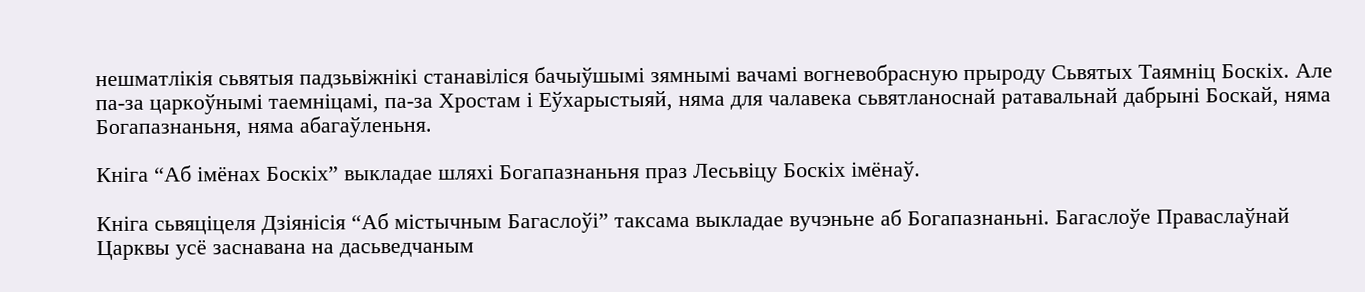нешматлікія сьвятыя падзьвіжнікі станавіліся бачыўшымі зямнымі вачамі вогневобрасную прыроду Сьвятых Таямніц Боскіх. Але па-за царкоўнымі таемніцамі, па-за Хростам і Еўхарыстыяй, няма для чалавека сьвятланоснай ратавальнай дабрыні Боскай, няма Богапазнаньня, няма абагаўленьня.

Кніга “Аб імёнах Боскіх” выкладае шляхі Богапазнаньня праз Лесьвіцу Боскіх імёнаў.

Кніга сьвяціцеля Дзіянісія “Аб містычным Багаслоўі” таксама выкладае вучэньне аб Богапазнаньні. Багаслоўе Праваслаўнай Царквы усё заснавана на дасьведчаным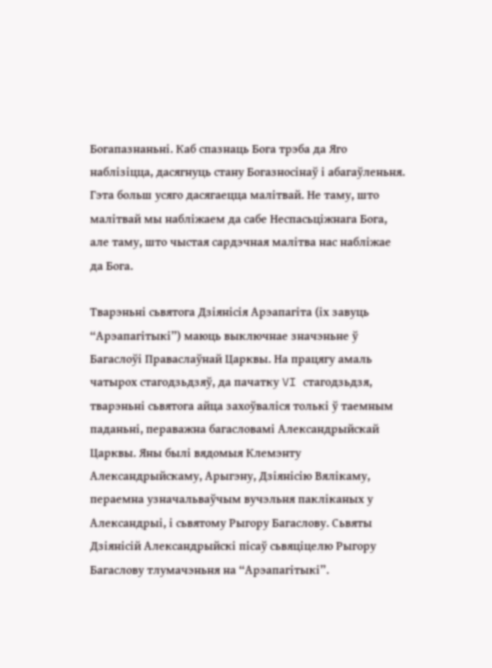Богапазнаньні. Каб спазнаць Бога трэба да Яго наблізіцца, дасягнуць стану Богазносінаў і абагаўленьня. Гэта больш усяго дасягаецца малітвай. Не таму, што малітвай мы набліжаем да сабе Неспасьціжнага Бога, але таму, што чыстая сардэчная малітва нас набліжае да Бога.

Тварэньні сьвятога Дзіянісія Арэапагіта (іх завуць “Арэапагітыкі”) маюць выключнае значэньне ў Багаслоўі Праваслаўнай Царквы. На працягу амаль чатырох стагодзьдзяў, да пачатку VI стагодзьдзя, тварэньні сьвятога айца захоўваліся толькі ў таемным паданьні, пераважна багасловамі Александрыйскай Царквы. Яны былі вядомыя Клемэнту Александрыйскаму, Арыгэну, Дзіянісію Вялікаму, пераемна узначальваўчым вучэльня пакліканых у Александрыі, і сьвятому Рыгору Багаслову. Сьвяты Дзіянісій Александрыйскі пісаў сьвяціцелю Рыгору Багаслову тлумачэньня на “Арэапагітыкі”.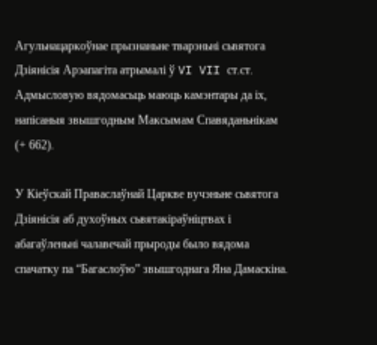Агульнацаркоўнае прызнаньне тварэньні сьвятога Дзіянісія Арэапагіта атрымалі ў VI VII ст.ст. Адмысловую вядомасьць маюць камэнтары да іх, напісаныя звышгодным Максымам Спавяданьнікам (+ 662).

У Кіеўскай Праваслаўнай Царкве вучэньне сьвятога Дзіянісія аб духоўных сьвятакіраўніцтвах і абагаўленьні чалавечай прыроды было вядома спачатку па “Багаслоўю” звышгоднага Яна Дамаскіна.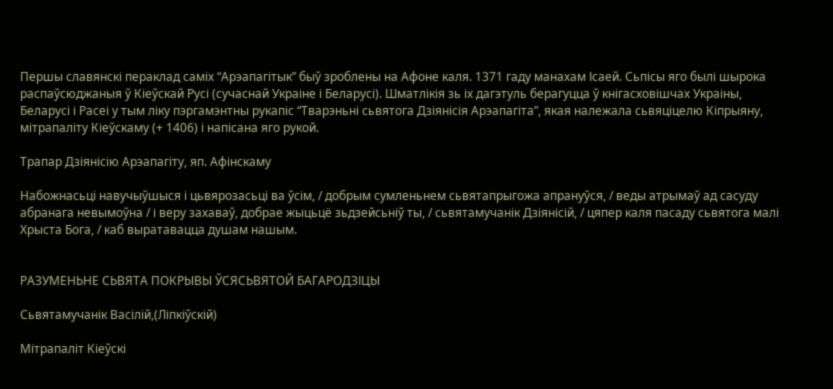Першы славянскі пераклад саміх “Арэапагітык” быў зроблены на Афоне каля. 1371 гаду манахам Ісаей. Сьпісы яго былі шырока распаўсюджаныя ў Кіеўскай Русі (сучаснай Украіне і Беларусі). Шматлікія зь іх дагэтуль берагуцца ў кнігасховішчах Украіны, Беларусі і Расеі у тым ліку пэргамэнтны рукапіс “Тварэньні сьвятога Дзіянісія Арэапагіта”, якая належала сьвяціцелю Кіпрыяну, мітрапаліту Кіеўскаму (+ 1406) і напісана яго рукой.

Трапар Дзіянісію Арэапагіту, яп. Афінскаму

Набожнасьці навучыўшыся і цьвярозасьці ва ўсім, / добрым сумленьнем сьвятапрыгожа апрануўся, / веды атрымаў ад сасуду абранага невымоўна / і веру захаваў, добрае жыцьцё зьдзейсьніў ты, / сьвятамучанік Дзіянісій, / цяпер каля пасаду сьвятога малі Хрыста Бога, / каб выратавацца душам нашым.


РАЗУМЕНЬНЕ СЬВЯТА ПОКРЫВЫ ЎСЯСЬВЯТОЙ БАГАРОДЗІЦЫ

Сьвятамучанік Васілій,(Ліпкіўскій)

Мітрапаліт Кіеўскі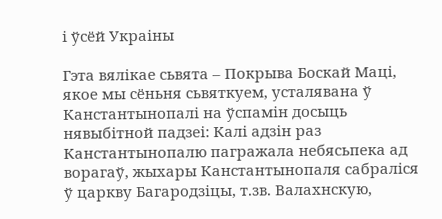і ўсёй Украіны

Гэта вялікае сьвята – Покрыва Боскай Маці, якое мы сёньня сьвяткуем, усталявана ў Канстантынопалі на ўспамін досыць нявыбітной падзеі: Калі адзін раз Канстантынопалю пагражала небясьпека ад ворагаў, жыхары Канстантынопаля сабраліся ў царкву Багародзіцы, т.зв. Валахнскую,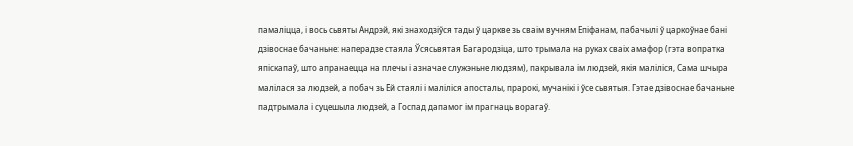памаліцца, і вось сьвяты Андрэй, які знаходзіўся тады ў царкве зь сваім вучням Епіфанам, пабачылі ў царкоўнае бані дзівоснае бачаньне: наперадзе стаяла Ўсясьвятая Багародзіца, што трымала на руках сваіх амафор (гэта вопратка япіскапаў, што апранаецца на плечы і азначае служэньне людзям), пакрывала ім людзей, якія маліліся, Сама шчыра малілася за людзей, а побач зь Ёй стаялі і маліліся апосталы, прарокі, мучанікі і ўсе сьвятыя. Гэтае дзівоснае бачаньне падтрымала і суцешыла людзей, а Госпад дапамог ім прагнаць ворагаў.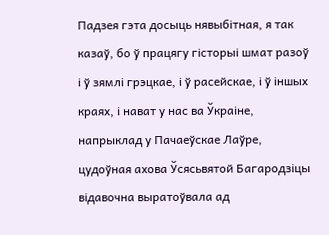Падзея гэта досыць нявыбітная, я так казаў, бо ў працягу гісторыі шмат разоў і ў зямлі грэцкае, і ў расейскае, і ў іншых краях, і нават у нас ва Ўкраіне, напрыклад у Пачаеўскае Лаўре, цудоўная ахова Ўсясьвятой Багародзіцы відавочна выратоўвала ад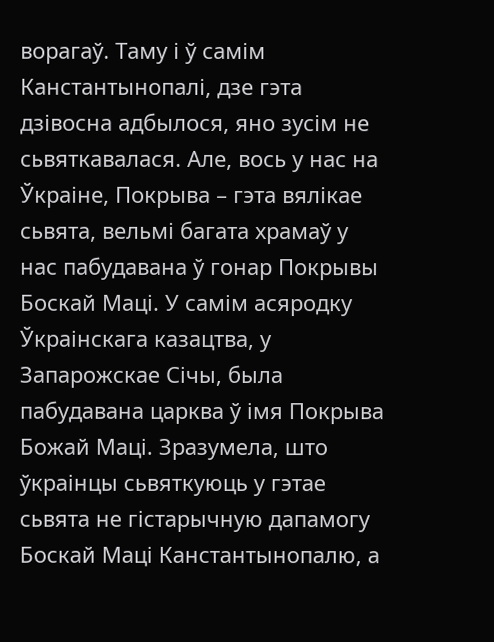ворагаў. Таму і ў самім Канстантынопалі, дзе гэта дзівосна адбылося, яно зусім не сьвяткавалася. Але, вось у нас на Ўкраіне, Покрыва – гэта вялікае сьвята, вельмі багата храмаў у нас пабудавана ў гонар Покрывы Боскай Маці. У самім асяродку Ўкраінскага казацтва, у Запарожскае Січы, была пабудавана царква ў імя Покрыва Божай Маці. Зразумела, што ўкраінцы сьвяткуюць у гэтае сьвята не гістарычную дапамогу Боскай Маці Канстантынопалю, а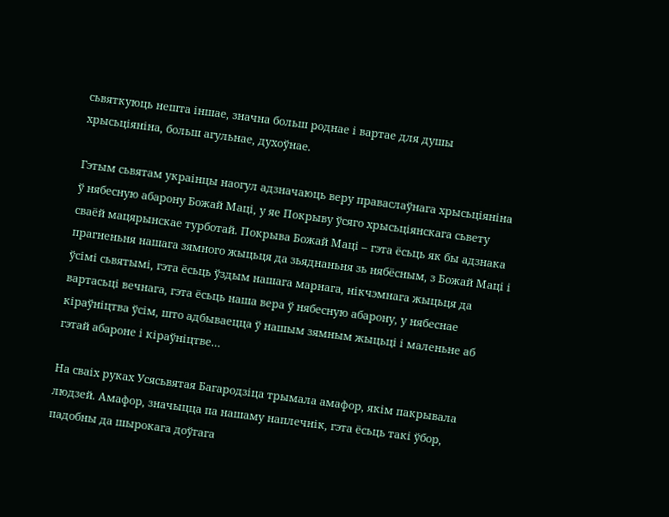сьвяткуюць нешта іншае, значна больш роднае і вартае для душы хрысьціяніна, больш агульнае, духоўнае.

Гэтым сьвятам украінцы наогул адзначаюць веру праваслаўнага хрысьціяніна ў нябесную абарону Божай Маці, у яе Покрыву ўсяго хрысьціянскага сьвету сваёй мацярынскае турботай. Покрыва Божай Маці – гэта ёсьць як бы адзнака прагненьня нашага зямного жыцьця да зьяднаньня зь нябёсным, з Божай Маці і ўсімі сьвятымі, гэта ёсьць ўздым нашага марнага, нікчэмнага жыцьця да вартасьці вечнага, гэта ёсьць наша вера ў нябесную абарону, у нябеснае кіраўніцтва ўсім, што адбываецца ў нашым зямным жыцьці і маленьне аб гэтай абароне і кіраўніцтве…

На сваіх руках Усясьвятая Багародзіца трымала амафор, якім пакрывала людзей. Амафор, значыцца па нашаму наплечнік, гэта ёсьць такі ўбор, падобны да шырокага доўгага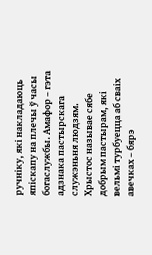ручніку, які накладаюць япіскапу на плечы ў часы богаслужбы. Амафор – гэта адзнака пастырскага служэньня людзям. Хрыстос называе сябе добрым пастырам, які вельмі турбуецца аб сваіх авечках – бярэ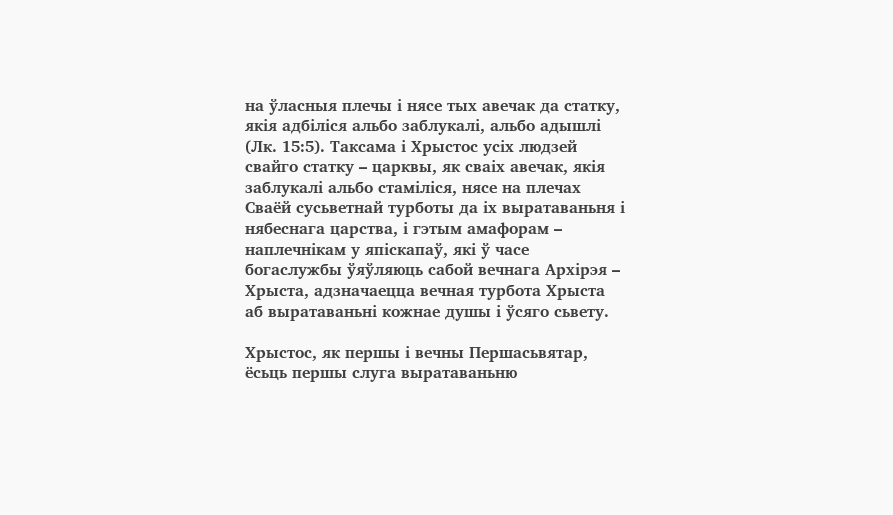на ўласныя плечы і нясе тых авечак да статку, якія адбіліся альбо заблукалі, альбо адышлі (Лк. 15:5). Таксама і Хрыстос усіх людзей свайго статку – царквы, як сваіх авечак, якія заблукалі альбо стаміліся, нясе на плечах Сваёй сусьветнай турботы да іх выратаваньня і нябеснага царства, і гэтым амафорам – наплечнікам у япіскапаў, які ў часе богаслужбы ўяўляюць сабой вечнага Архірэя – Хрыста, адзначаецца вечная турбота Хрыста аб выратаваньні кожнае душы і ўсяго сьвету.

Хрыстос, як першы і вечны Першасьвятар, ёсьць першы слуга выратаваньню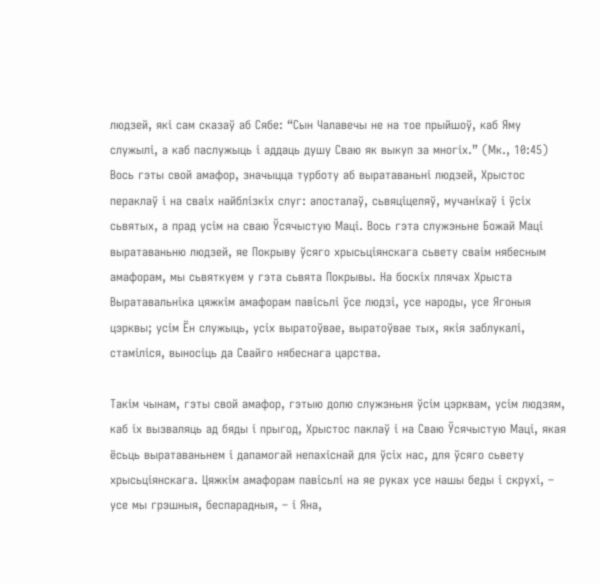людзей, які сам сказаў аб Сябе: “Сын Чалавечы не на тое прыйшоў, каб Яму служылі, а каб паслужыць і аддаць душу Сваю як выкуп за многіх.” (Мк., 10:45) Вось гэты свой амафор, значыцца турботу аб выратаваньні людзей, Хрыстос пераклаў і на сваіх найблізкіх слуг: апосталаў, сьвяціцеляў, мучанікаў і ўсіх сьвятых, а прад усім на сваю Ўсячыстую Маці. Вось гэта служэньне Божай Маці выратаваньню людзей, яе Покрыву ўсяго хрысьціянскага сьвету сваім нябесным амафорам, мы сьвяткуем у гэта сьвята Покрывы. На боскіх плячах Хрыста Выратавальніка цяжкім амафорам павісьлі ўсе людзі, усе народы, усе Ягоныя цэрквы; усім Ён служыць, усіх выратоўвае, выратоўвае тых, якія заблукалі, стаміліся, выносіць да Свайго нябеснага царства.

Такім чынам, гэты свой амафор, гэтыю долю служэньня ўсім цэрквам, усім людзям, каб іх вызваляць ад бяды і прыгод, Хрыстос паклаў і на Сваю Ўсячыстую Маці, якая ёсьць выратаваньнем і дапамогай непахіснай для ўсіх нас, для ўсяго сьвету хрысьціянскага. Цяжкім амафорам павісьлі на яе руках усе нашы беды і скрухі, – усе мы грэшныя, беспарадныя, – і Яна,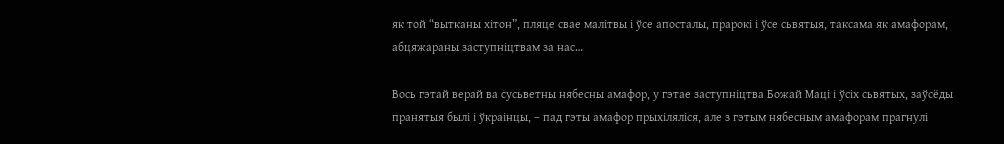як той “вытканы хітон”, пляце свае малітвы і ўсе апосталы, прарокі і ўсе сьвятыя, таксама як амафорам, абцяжараны заступніцтвам за нас…

Вось гэтай верай ва сусьветны нябесны амафор, у гэтае заступніцтва Божай Маці і ўсіх сьвятых, заўсёды пранятыя былі і ўкраінцы, – пад гэты амафор прыхіляліся, але з гэтым нябесным амафорам прагнулі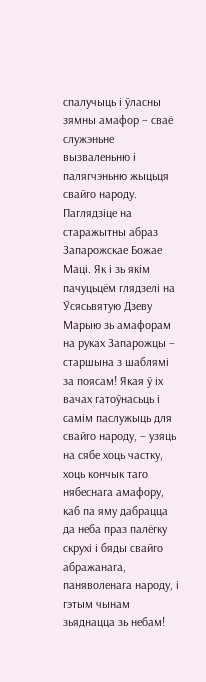спалучыць і ўласны зямны амафор – сваё служэньне вызваленьню і палягчэньню жыцьця свайго народу. Паглядзіце на старажытны абраз Запарожскае Божае Маці. Як і зь якім пачуцьцём глядзелі на Ўсясьвятую Дзеву Марыю зь амафорам на руках Запарожцы – старшына з шаблямі за поясам! Якая ў іх вачах гатоўнасьць і самім паслужыць для свайго народу, – узяць на сябе хоць частку, хоць кончык таго нябеснага амафору, каб па яму дабрацца да неба праз палёгку скрухі і бяды свайго абражанага, паняволенага народу, і гэтым чынам зьяднацца зь небам!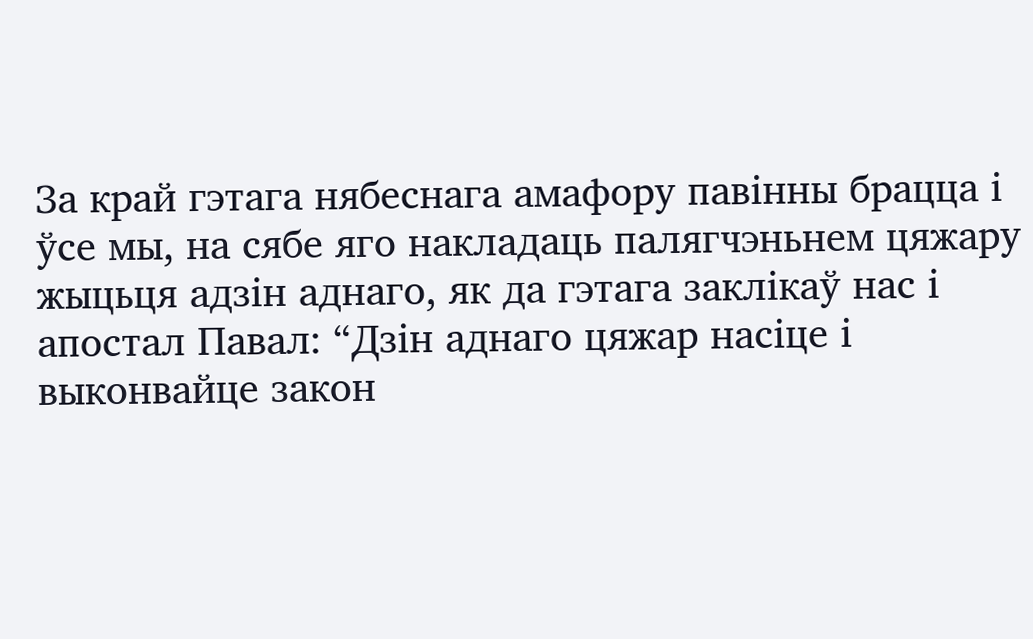За край гэтага нябеснага амафору павінны брацца і ўсе мы, на сябе яго накладаць палягчэньнем цяжару жыцьця адзін аднаго, як да гэтага заклікаў нас і апостал Павал: “Дзін аднаго цяжар насіце і выконвайце закон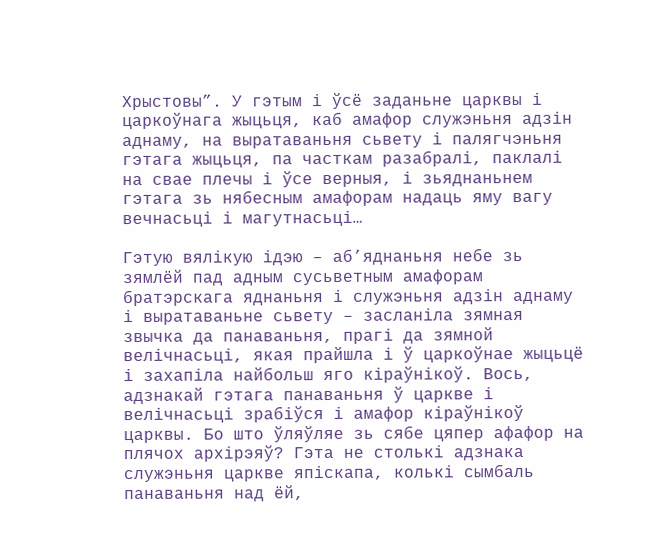Хрыстовы”. У гэтым і ўсё заданьне царквы і царкоўнага жыцьця, каб амафор служэньня адзін аднаму, на выратаваньня сьвету і палягчэньня гэтага жыцьця, па часткам разабралі, паклалі на свае плечы і ўсе верныя, і зьяднаньнем гэтага зь нябесным амафорам надаць яму вагу вечнасьці і магутнасьці…

Гэтую вялікую ідэю – аб’яднаньня небе зь зямлёй пад адным сусьветным амафорам братэрскага яднаньня і служэньня адзін аднаму і выратаваньне сьвету – засланіла зямная звычка да панаваньня, прагі да зямной велічнасьці, якая прайшла і ў царкоўнае жыцьцё і захапіла найбольш яго кіраўнікоў. Вось, адзнакай гэтага панаваньня ў царкве і велічнасьці зрабіўся і амафор кіраўнікоў царквы. Бо што ўляўляе зь сябе цяпер афафор на плячох архірэяў? Гэта не столькі адзнака служэньня царкве япіскапа, колькі сымбаль панаваньня над ёй,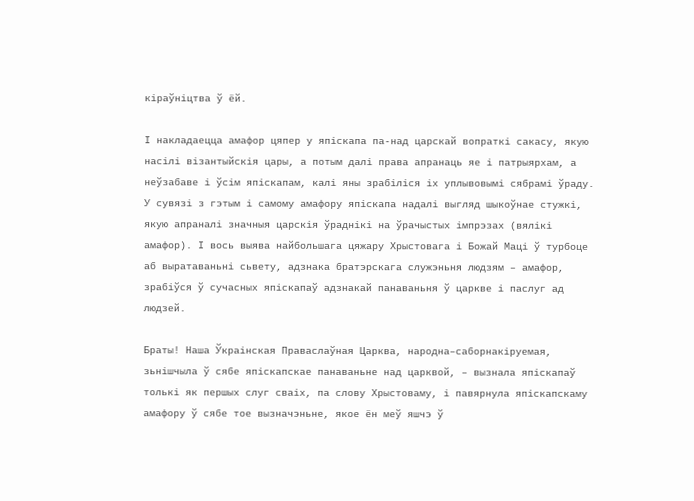кіраўніцтва ў ёй.

І накладаецца амафор цяпер у япіскапа па-над царскай вопраткі сакасу, якую насілі візантыйскія цары, а потым далі права апранаць яе і патрыярхам, а неўзабаве і ўсім япіскапам, калі яны зрабіліся іх уплывовымі сябрамі ўраду. У сувязі з гэтым і самому амафору япіскапа надалі выгляд шыкоўнае стужкі, якую апраналі значныя царскія ўраднікі на ўрачыстых імпрэзах (вялікі амафор). І вось выява найбольшага цяжару Хрыстовага і Божай Маці ў турбоце аб выратаваньні сьвету, адзнака братэрскага служэньня людзям – амафор, зрабіўся ў сучасных япіскапаў адзнакай панаваньня ў царкве і паслуг ад людзей.

Браты! Наша Ўкраінская Праваслаўная Царква, народна–саборнакіруемая, зьнішчыла ў сябе япіскапскае панаваньне над царквой, – вызнала япіскапаў толькі як першых слуг сваіх, па слову Хрыстоваму, і павярнула япіскапскаму амафору ў сябе тое вызначэньне, якое ён меў яшчэ ў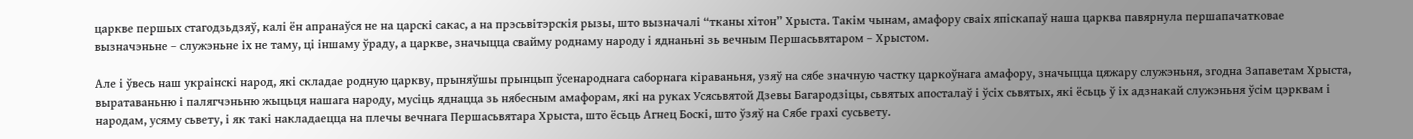царкве першых стагодзьдзяў, калі ён апранаўся не на царскі сакас, а на прэсьвітэрскія рызы, што вызначалі “тканы хітон” Хрыста. Такім чынам, амафору сваіх япіскапаў наша царква павярнула першапачатковае вызначэньне – служэньне іх не таму, ці іншаму ўраду, а царкве, значыцца свайму роднаму народу і яднаньні зь вечным Першасьвятаром – Хрыстом.

Але і ўвесь наш украінскі народ, які складае родную царкву, прыняўшы прынцып ўсенароднага саборнага кіраваньня, узяў на сябе значную частку царкоўнага амафору, значыцца цяжару служэньня, згодна Запаветам Хрыста, выратаваньню і палягчэньню жыцьця нашага народу, мусіць яднацца зь нябесным амафорам, які на руках Усясьвятой Дзевы Багародзіцы, сьвятых апосталаў і ўсіх сьвятых, які ёсьць ў іх адзнакай служэньня ўсім цэрквам і народам, усяму сьвету, і як такі накладаецца на плечы вечнага Першасьвятара Хрыста, што ёсьць Агнец Боскі, што ўзяў на Сябе грахі сусьвету.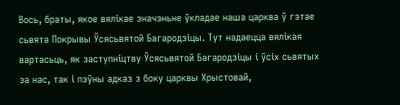Вось, браты, якое вялікае значэньне ўкладае наша царква ў гэтае сьвята Покрывы Ўсясьвятой Багародзіцы. Тут надаецца вялікая вартасьць, як заступніцтву Ўсясьвятой Багародзіцы і ўсіх сьвятых за нас, так і пэўны адказ з боку царквы Хрыстовай,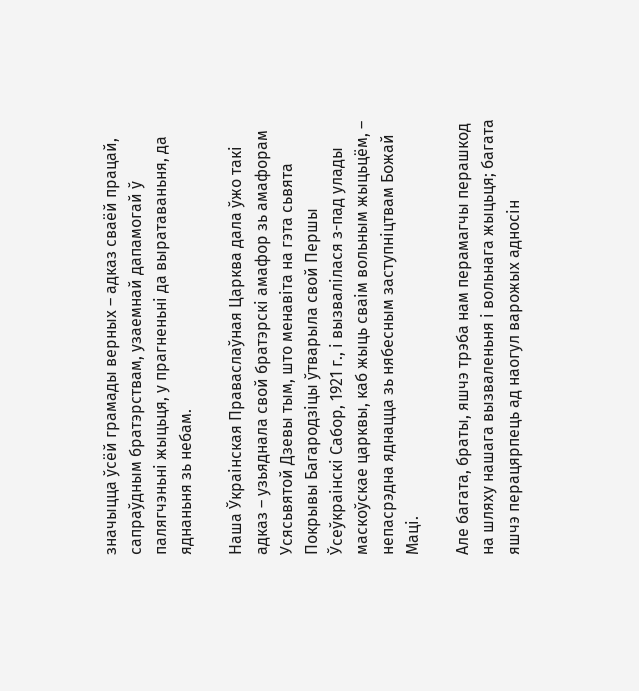значыцца ўсёй грамады верных – адказ сваёй працай, сапраўдным братэрствам, узаемнай дапамогай ў палягчэньні жыцьця, у прагненьні да выратаваньня, да яднаньня зь небам.

Наша Ўкраінская Праваслаўная Царква дала ўжо такі адказ – узьяднала свой братэрскі амафор зь амафорам Усясьвятой Дзевы тым, што менавіта на гэта сьвята Покрывы Багародзіцы ўтварыла свой Першы Ўсеўкраінскі Сабор, 1921 г., і вызвалілася з-пад улады маскоўскае царквы, каб жыць сваім вольным жыцьцём, – непасрэдна яднацца зь нябесным заступніцтвам Божай Маці.

Але багата, браты, яшчэ трэба нам перамагчы перашкод на шляху нашага вызваленьня і вольнага жыцьця; багата яшчэ перацярпець ад наогул варожых адносін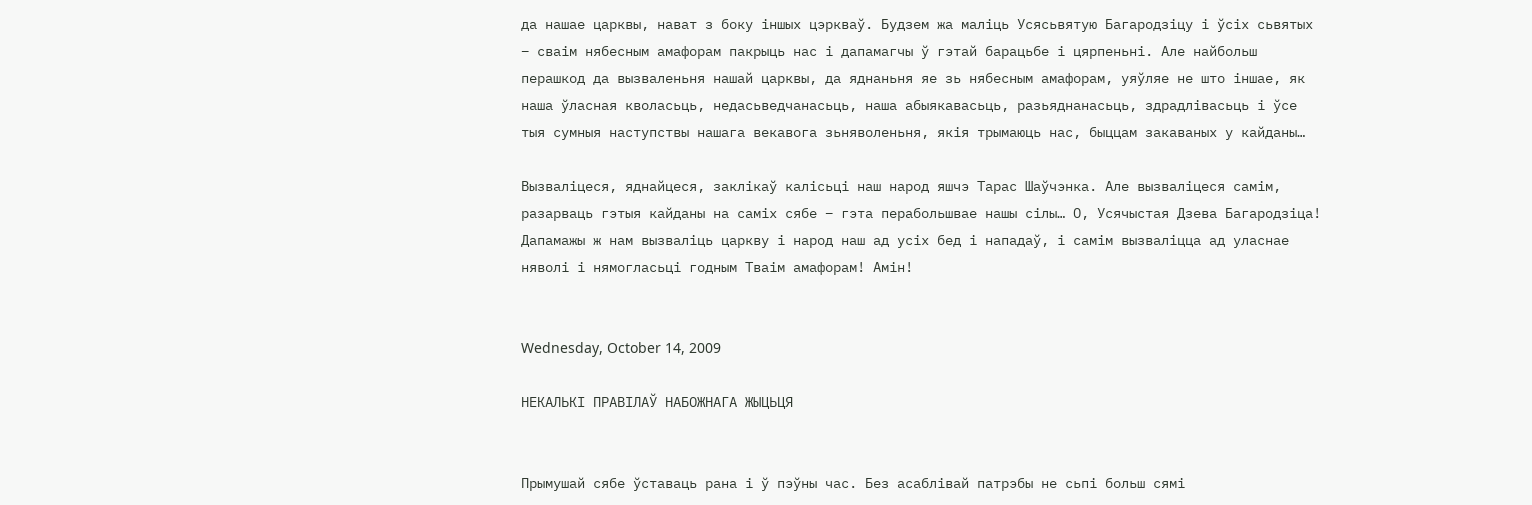да нашае царквы, нават з боку іншых цэркваў. Будзем жа маліць Усясьвятую Багародзіцу і ўсіх сьвятых – сваім нябесным амафорам пакрыць нас і дапамагчы ў гэтай барацьбе і цярпеньні. Але найбольш перашкод да вызваленьня нашай царквы, да яднаньня яе зь нябесным амафорам, уяўляе не што іншае, як наша ўласная кволасьць, недасьведчанасьць, наша абыякавасьць, разьяднанасьць, здрадлівасьць і ўсе тыя сумныя наступствы нашага векавога зьняволеньня, якія трымаюць нас, быццам закаваных у кайданы…

Вызваліцеся, яднайцеся, заклікаў калісьці наш народ яшчэ Тарас Шаўчэнка. Але вызваліцеся самім, разарваць гэтыя кайданы на саміх сябе – гэта перабольшвае нашы сілы… О, Усячыстая Дзева Багародзіца! Дапамажы ж нам вызваліць царкву і народ наш ад усіх бед і нападаў, і самім вызваліцца ад уласнае няволі і нямогласьці годным Тваім амафорам! Амін!


Wednesday, October 14, 2009

НЕКАЛЬКІ ПРАВІЛАЎ НАБОЖНАГА ЖЫЦЬЦЯ


Прымушай сябе ўставаць рана і ў пэўны час. Без асаблівай патрэбы не сьпі больш сямі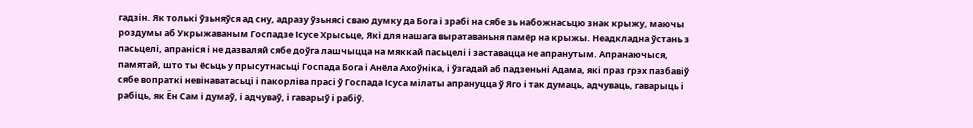гадзін. Як толькі ўзьняўся ад сну, адразу ўзьнясі сваю думку да Бога і зрабі на сябе зь набожнасьцю знак крыжу, маючы роздумы аб Укрыжаваным Госпадзе Ісусе Хрысьце, Які для нашага выратаваньня памёр на крыжы. Неадкладна ўстань з пасьцелі, апраніся і не дазваляй сябе доўга лашчыцца на мяккай пасьцелі і заставацца не апранутым. Апранаючыся, памятай, што ты ёсьць у прысутнасьці Госпада Бога і Анёла Ахоўніка, і ўзгадай аб падзеньні Адама, які праз грэх пазбавіў сябе вопраткі невінаватасьці і пакорліва прасі ў Госпада Ісуса мілаты апрануцца ў Яго і так думаць, адчуваць, гаварыць і рабіць, як Ён Сам і думаў, і адчуваў, і гаварыў і рабіў.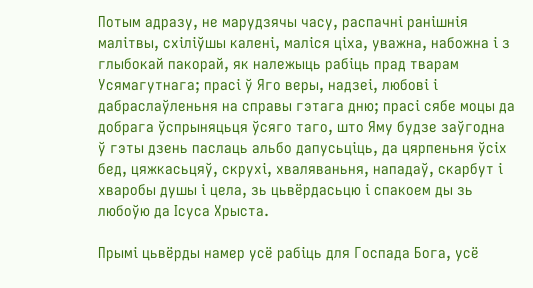Потым адразу, не марудзячы часу, распачні ранішнія малітвы, схіліўшы калені, маліся ціха, уважна, набожна і з глыбокай пакорай, як належыць рабіць прад тварам Усямагутнага; прасі ў Яго веры, надзеі, любові і дабраслаўленьня на справы гэтага дню; прасі сябе моцы да добрага ўспрыняцьця ўсяго таго, што Яму будзе заўгодна ў гэты дзень паслаць альбо дапусьціць, да цярпеньня ўсіх бед, цяжкасьцяў, скрухі, хваляваньня, нападаў, скарбут і хваробы душы і цела, зь цьвёрдасьцю і спакоем ды зь любоўю да Ісуса Хрыста.

Прымі цьвёрды намер усё рабіць для Госпада Бога, усё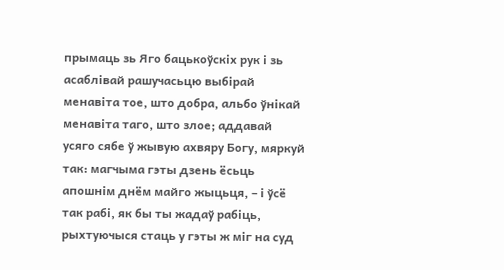прымаць зь Яго бацькоўскіх рук і зь асаблівай рашучасьцю выбірай менавіта тое, што добра, альбо ўнікай менавіта таго, што злое; аддавай усяго сябе ў жывую ахвяру Богу, мяркуй так: магчыма гэты дзень ёсьць апошнім днём майго жыцьця, – і ўсё так рабі, як бы ты жадаў рабіць, рыхтуючыся стаць у гэты ж міг на суд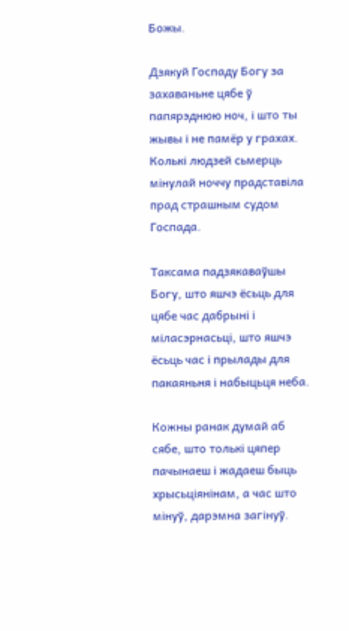Божы.

Дзякуй Госпаду Богу за захаваньне цябе ў папярэднюю ноч, і што ты жывы і не памёр у грахах. Колькі людзей сьмерць мінулай ноччу прадставіла прад страшным судом Госпада.

Таксама падзякаваўшы Богу, што яшчэ ёсьць для цябе час дабрыні і міласэрнасьці, што яшчэ ёсьць час і прылады для пакаяньня і набыцьця неба.

Кожны ранак думай аб сябе, што толькі цяпер пачынаеш і жадаеш быць хрысьціянінам, а час што мінуў, дарэмна загінуў.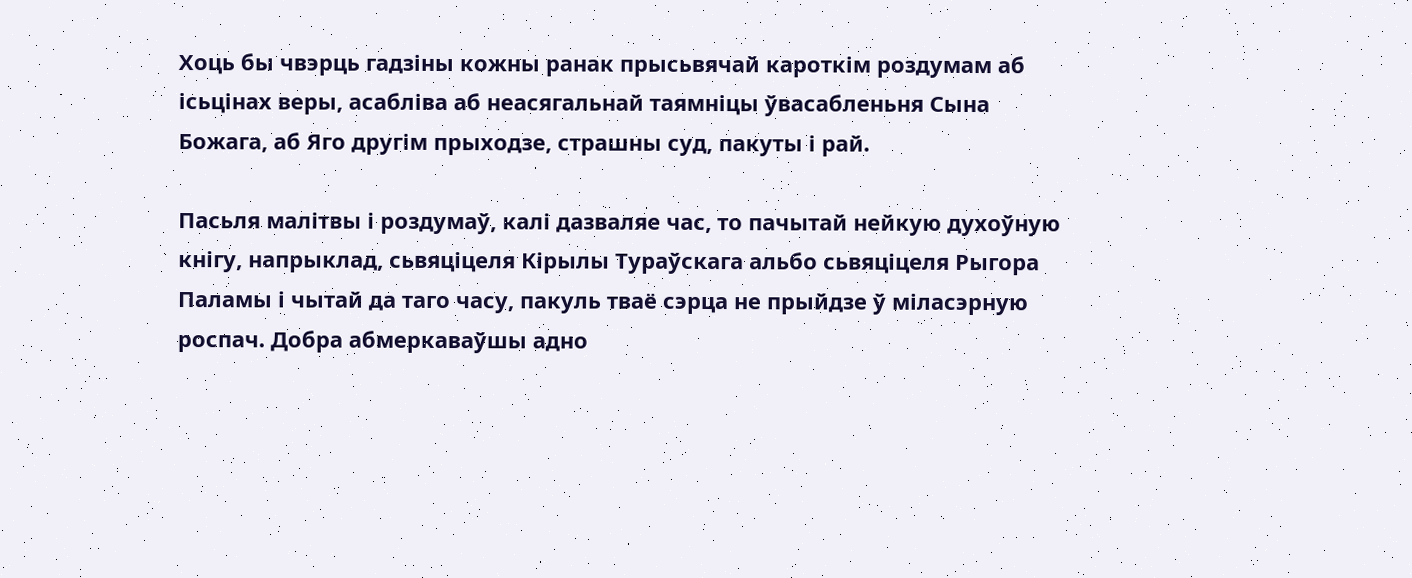Хоць бы чвэрць гадзіны кожны ранак прысьвячай кароткім роздумам аб ісьцінах веры, асабліва аб неасягальнай таямніцы ўвасабленьня Сына Божага, аб Яго другім прыходзе, страшны суд, пакуты і рай.

Пасьля малітвы і роздумаў, калі дазваляе час, то пачытай нейкую духоўную кнігу, напрыклад, сьвяціцеля Кірылы Тураўскага альбо сьвяціцеля Рыгора Паламы і чытай да таго часу, пакуль тваё сэрца не прыйдзе ў міласэрную роспач. Добра абмеркаваўшы адно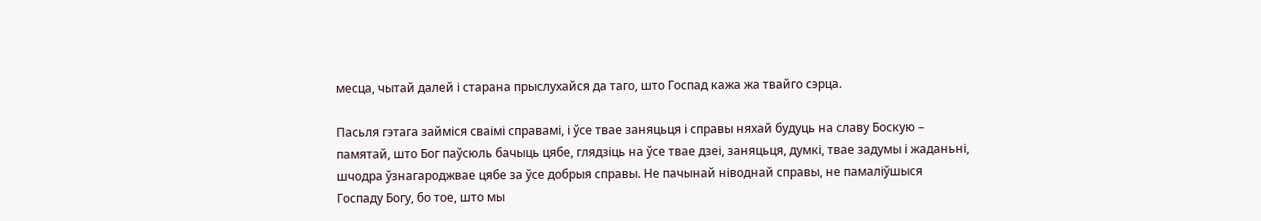месца, чытай далей і старана прыслухайся да таго, што Госпад кажа жа твайго сэрца.

Пасьля гэтага займіся сваімі справамі, і ўсе твае заняцьця і справы няхай будуць на славу Боскую – памятай, што Бог паўсюль бачыць цябе, глядзіць на ўсе твае дзеі, заняцьця, думкі, твае задумы і жаданьні, шчодра ўзнагароджвае цябе за ўсе добрыя справы. Не пачынай ніводнай справы, не памаліўшыся Госпаду Богу, бо тое, што мы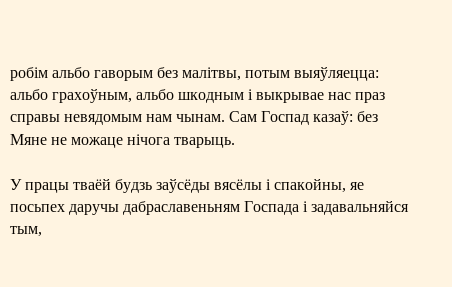робім альбо гаворым без малітвы, потым выяўляецца: альбо грахоўным, альбо шкодным і выкрывае нас праз справы невядомым нам чынам. Сам Госпад казаў: без Мяне не можаце нічога тварыць.

У працы тваёй будзь заўсёды вясёлы і спакойны, яе посьпех даручы дабраславеньням Госпада і задавальняйся тым,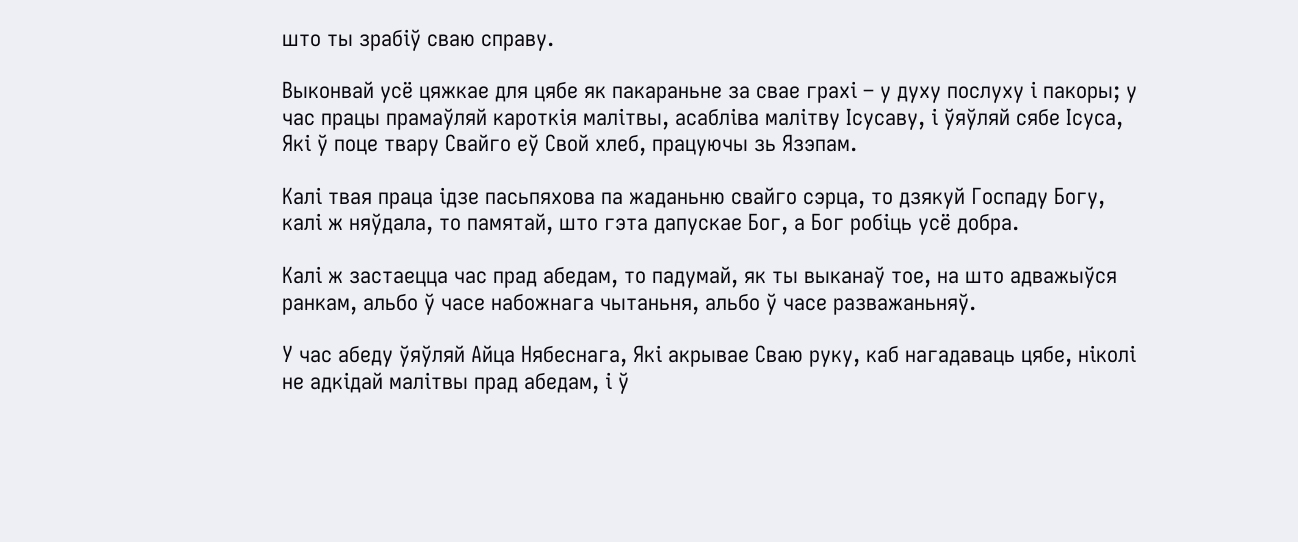што ты зрабіў сваю справу.

Выконвай усё цяжкае для цябе як пакараньне за свае грахі – у духу послуху і пакоры; у час працы прамаўляй кароткія малітвы, асабліва малітву Ісусаву, і ўяўляй сябе Ісуса, Які ў поце твару Свайго еў Свой хлеб, працуючы зь Язэпам.

Калі твая праца ідзе пасьпяхова па жаданьню свайго сэрца, то дзякуй Госпаду Богу, калі ж няўдала, то памятай, што гэта дапускае Бог, а Бог робіць усё добра.

Калі ж застаецца час прад абедам, то падумай, як ты выканаў тое, на што адважыўся ранкам, альбо ў часе набожнага чытаньня, альбо ў часе разважаньняў.

У час абеду ўяўляй Айца Нябеснага, Які акрывае Сваю руку, каб нагадаваць цябе, ніколі не адкідай малітвы прад абедам, і ў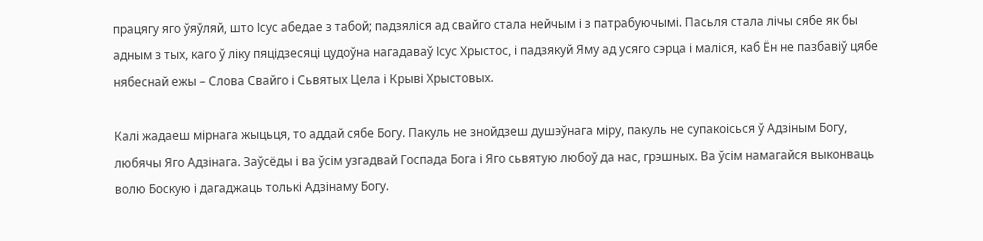працягу яго ўяўляй, што Ісус абедае з табой; падзяліся ад свайго стала нейчым і з патрабуючымі. Пасьля стала лічы сябе як бы адным з тых, каго ў ліку пяцідзесяці цудоўна нагадаваў Ісус Хрыстос, і падзякуй Яму ад усяго сэрца і маліся, каб Ён не пазбавіў цябе нябеснай ежы – Слова Свайго і Сьвятых Цела і Крыві Хрыстовых.

Калі жадаеш мірнага жыцьця, то аддай сябе Богу. Пакуль не знойдзеш душэўнага міру, пакуль не супакоісься ў Адзіным Богу, любячы Яго Адзінага. Заўсёды і ва ўсім узгадвай Госпада Бога і Яго сьвятую любоў да нас, грэшных. Ва ўсім намагайся выконваць волю Боскую і дагаджаць толькі Адзінаму Богу.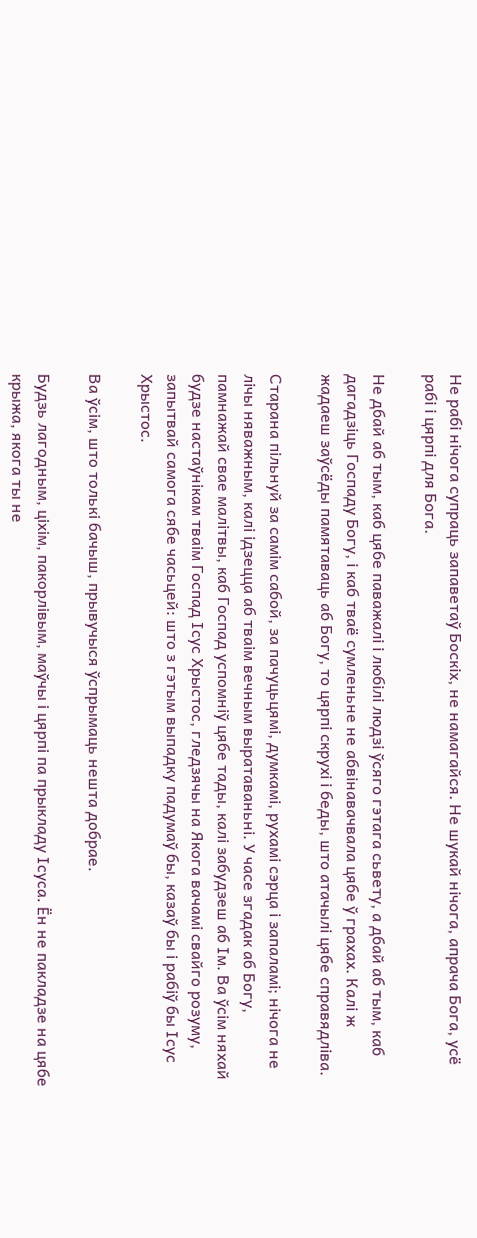Не рабі нічога супраць запаветаў Боскіх, не намагайся. Не шукай нічога, апрача Бога, усё рабі і цярпі для Бога.

Не дбай аб тым, каб цябе паважалі і любілі людзі ўсяго гэтага сьвету, а дбай аб тым, каб дагадзіць Госпаду Богу, і каб тваё сумленьне не абвінавачвала цябе ў грахах. Калі ж жадаеш заўсёды памятаваць аб Богу, то цярпі скрухі і беды, што атачылі цябе справядліва.

Старана пільнуй за самім сабой, за пачуцьцямі, думкамі, рухамі сэрца і запаламі; нічога не лічы няважным, калі ідзецца аб тваім вечным выратаваньні. У часе згадак аб Богу, памнажай свае малітвы, каб Госпад успомніў цябе тады, калі забудзеш аб Ім. Ва ўсім няхай будзе настаўнікам тваім Госпад Ісус Хрыстос, гледзячы на Якога вачамі свайго розуму, запытвай самога сябе часьцей: што з гэтым выпадку падумаў бы, казаў бы і рабіў бы Ісус Хрыстос.

Ва ўсім, што толькі бачыш, прывучыся ўспрымаць нешта добрае.

Будзь лагодным, ціхім, пакорлівым, маўчы і цярпі па прыкладу Ісуса. Ён не пакладзе на цябе крыжа, якога ты не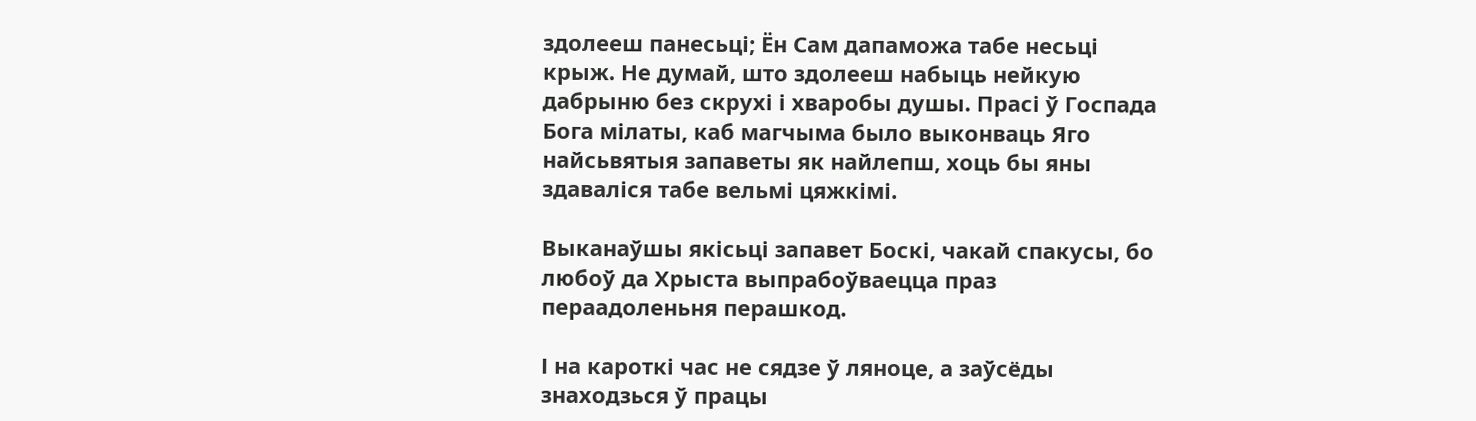здолееш панесьці; Ён Сам дапаможа табе несьці крыж. Не думай, што здолееш набыць нейкую дабрыню без скрухі і хваробы душы. Прасі ў Госпада Бога мілаты, каб магчыма было выконваць Яго найсьвятыя запаветы як найлепш, хоць бы яны здаваліся табе вельмі цяжкімі.

Выканаўшы якісьці запавет Боскі, чакай спакусы, бо любоў да Хрыста выпрабоўваецца праз пераадоленьня перашкод.

І на кароткі час не сядзе ў ляноце, а заўсёды знаходзься ў працы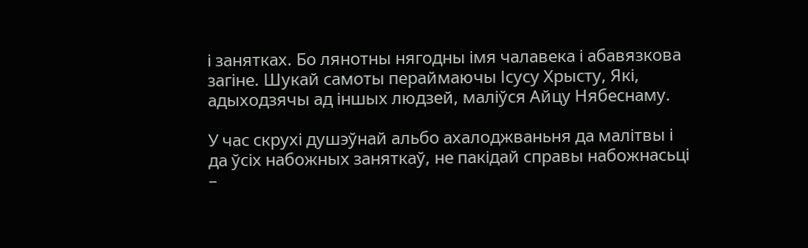і занятках. Бо лянотны нягодны імя чалавека і абавязкова загіне. Шукай самоты пераймаючы Ісусу Хрысту, Які, адыходзячы ад іншых людзей, маліўся Айцу Нябеснаму.

У час скрухі душэўнай альбо ахалоджваньня да малітвы і да ўсіх набожных заняткаў, не пакідай справы набожнасьці –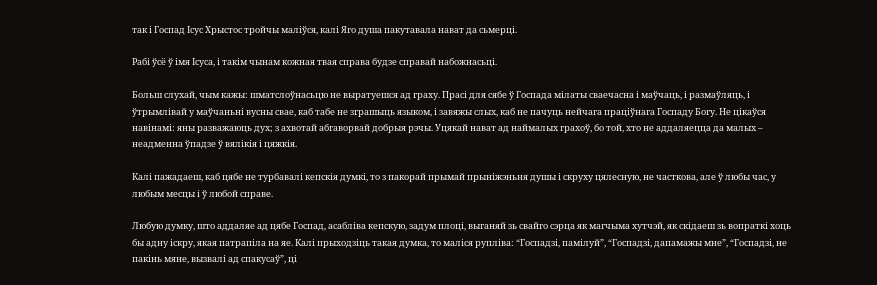так і Госпад Ісус Хрыстос тройчы маліўся, калі Яго душа пакутавала нават да сьмерці.

Рабі ўсё ў імя Ісуса, і такім чынам кожная твая справа будзе справай набожнасьці.

Больш слухай, чым кажы: шматслоўнасьцю не выратуешся ад граху. Прасі для сябе ў Госпада мілаты сваечасна і маўчаць, і размаўляць, і ўтрымлівай у маўчаньні вусны свае, каб табе не зграшыць языком, і завяжы слых, каб не пачуць нейчага праціўнага Госпаду Богу. Не цікаўся навінамі: яны разважаюць дух; з ахвотай абгаворвай добрыя рэчы. Уцякай нават ад наймалых грахоў, бо той, хто не аддаляецца да малых – неадменна ўпадзе ў вялікія і цяжкія.

Калі пажадаеш, каб цябе не турбавалі кепскія думкі, то з пакорай прымай прыніжэньня душы і скруху цялесную, не часткова, але ў любы час, у любым месцы і ў любой справе.

Любую думку, што аддаляе ад цябе Госпад, асабліва кепскую, задум плоці, выганяй зь свайго сэрца як магчыма хутчэй, як скідаеш зь вопраткі хоць бы адну іскру, якая патрапіла на яе. Калі прыходзіць такая думка, то маліся рупліва: “Госпадзі, памілуй”, “Госпадзі, дапамажы мне”, “Госпадзі, не пакінь мяне, вызвалі ад спакусаў”, ці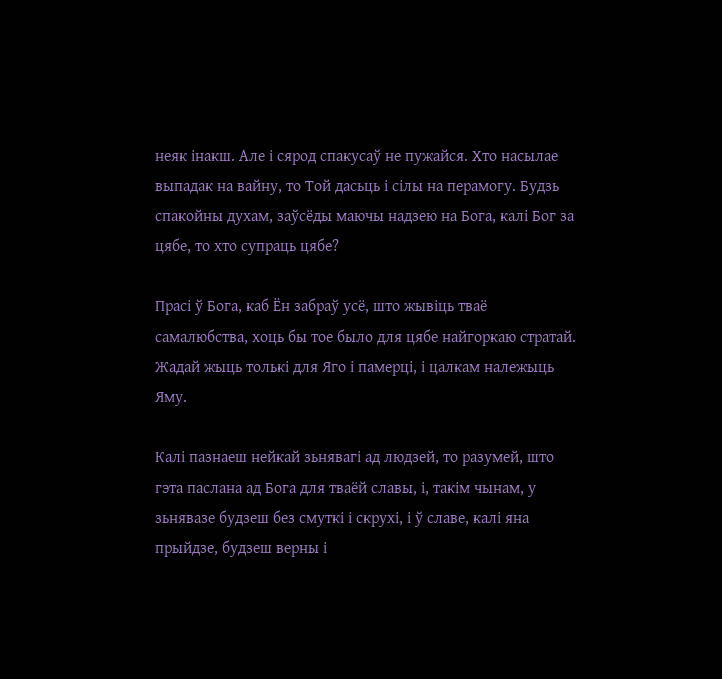неяк інакш. Але і сярод спакусаў не пужайся. Хто насылае выпадак на вайну, то Той дасьць і сілы на перамогу. Будзь спакойны духам, заўсёды маючы надзею на Бога, калі Бог за цябе, то хто супраць цябе?

Прасі ў Бога, каб Ён забраў усё, што жывіць тваё самалюбства, хоць бы тое было для цябе найгоркаю стратай. Жадай жыць толькі для Яго і памерці, і цалкам належыць Яму.

Калі пазнаеш нейкай зьнявагі ад людзей, то разумей, што гэта паслана ад Бога для тваёй славы, і, такім чынам, у зьнявазе будзеш без смуткі і скрухі, і ў славе, калі яна прыйдзе, будзеш верны і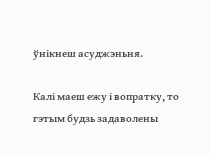ўнікнеш асуджэньня.

Калі маеш ежу і вопратку, то гэтым будзь задаволены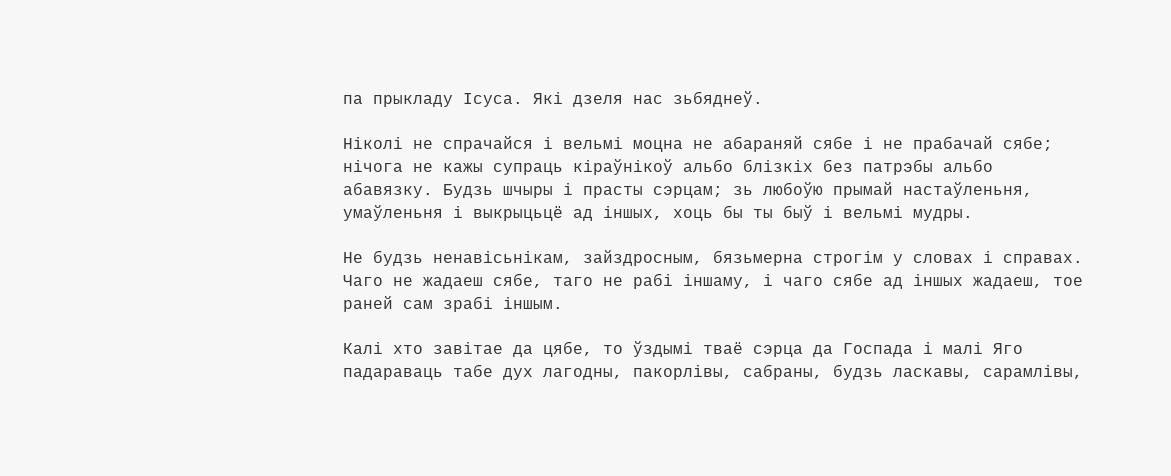па прыкладу Ісуса. Які дзеля нас зьбяднеў.

Ніколі не спрачайся і вельмі моцна не абараняй сябе і не прабачай сябе; нічога не кажы супраць кіраўнікоў альбо блізкіх без патрэбы альбо абавязку. Будзь шчыры і прасты сэрцам; зь любоўю прымай настаўленьня, умаўленьня і выкрыцьцё ад іншых, хоць бы ты быў і вельмі мудры.

Не будзь ненавісьнікам, зайздросным, бязьмерна строгім у словах і справах. Чаго не жадаеш сябе, таго не рабі іншаму, і чаго сябе ад іншых жадаеш, тое раней сам зрабі іншым.

Калі хто завітае да цябе, то ўздымі тваё сэрца да Госпада і малі Яго падараваць табе дух лагодны, пакорлівы, сабраны, будзь ласкавы, сарамлівы,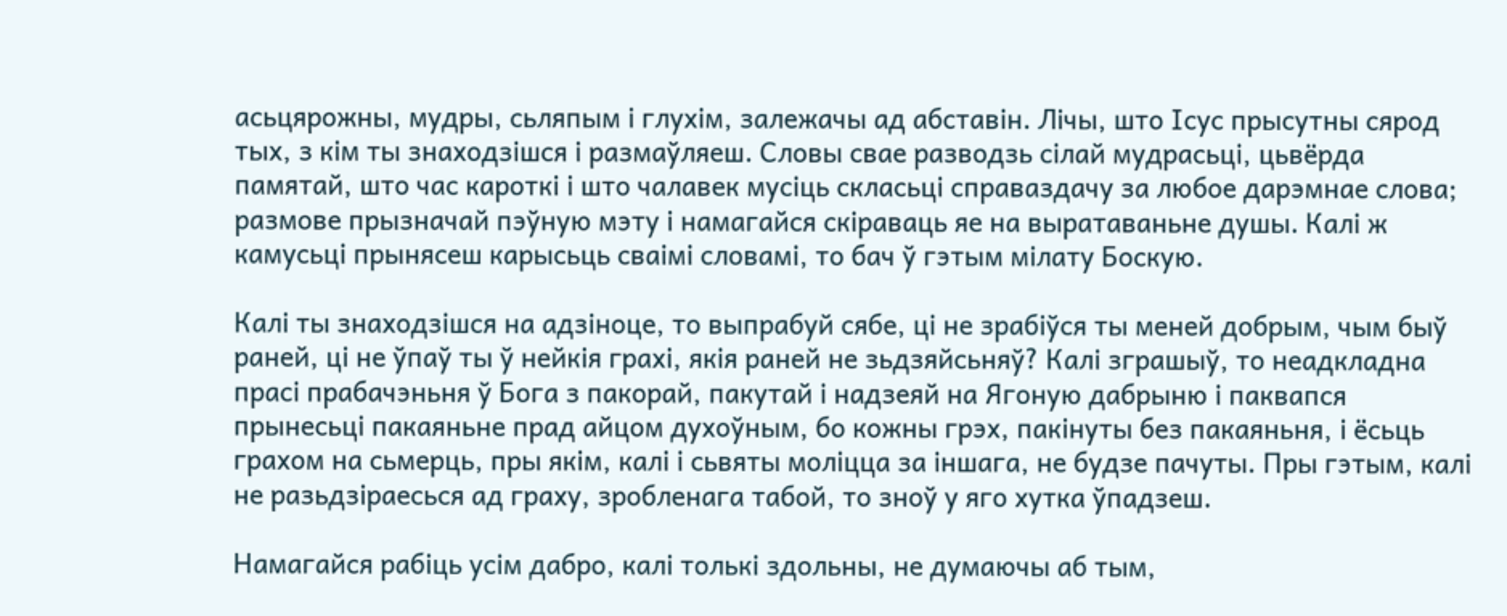асьцярожны, мудры, сьляпым і глухім, залежачы ад абставін. Лічы, што Ісус прысутны сярод тых, з кім ты знаходзішся і размаўляеш. Словы свае разводзь сілай мудрасьці, цьвёрда памятай, што час кароткі і што чалавек мусіць скласьці справаздачу за любое дарэмнае слова; размове прызначай пэўную мэту і намагайся скіраваць яе на выратаваньне душы. Калі ж камусьці прынясеш карысьць сваімі словамі, то бач ў гэтым мілату Боскую.

Калі ты знаходзішся на адзіноце, то выпрабуй сябе, ці не зрабіўся ты меней добрым, чым быў раней, ці не ўпаў ты ў нейкія грахі, якія раней не зьдзяйсьняў? Калі зграшыў, то неадкладна прасі прабачэньня ў Бога з пакорай, пакутай і надзеяй на Ягоную дабрыню і паквапся прынесьці пакаяньне прад айцом духоўным, бо кожны грэх, пакінуты без пакаяньня, і ёсьць грахом на сьмерць, пры якім, калі і сьвяты моліцца за іншага, не будзе пачуты. Пры гэтым, калі не разьдзіраесься ад граху, зробленага табой, то зноў у яго хутка ўпадзеш.

Намагайся рабіць усім дабро, калі толькі здольны, не думаючы аб тым,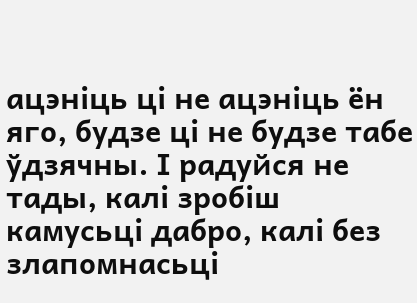ацэніць ці не ацэніць ён яго, будзе ці не будзе табе ўдзячны. І радуйся не тады, калі зробіш камусьці дабро, калі без злапомнасьці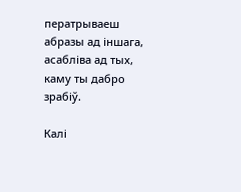ператрываеш абразы ад іншага, асабліва ад тых, каму ты дабро зрабіў.

Калі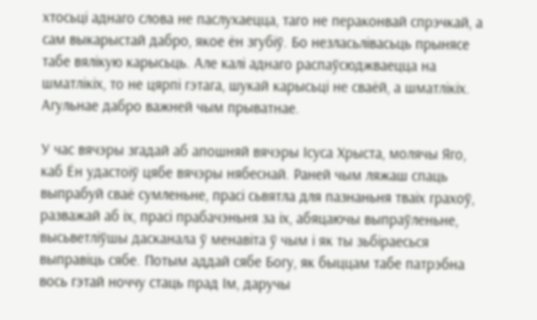хтосьці аднаго слова не паслухаецца, таго не пераконвай спрэчкай, а сам выкарыстай дабро, якое ён згубіў. Бо незласьлівасьць прынясе табе вялікую карысьць. Але калі аднаго распаўсюджваецца на шматлікіх, то не цярпі гэтага, шукай карысьці не сваёй, а шматлікіх. Агульнае дабро важней чым прыватнае.

У час вячэры згадай аб апошняй вячэры Ісуса Хрыста, молячы Яго, каб Ён удастоіў цябе вячэры нябеснай. Раней чым ляжаш спаць выпрабуй сваё сумленьне, прасі сьвятла для пазнаньня тваіх грахоў, разважай аб іх, прасі прабачэньня за іх, абяцаючы выпраўленьне, высьветліўшы дасканала ў менавіта ў чым і як ты зьбіраесься выправіць сябе. Потым аддай сябе Богу, як быццам табе патрэбна вось гэтай ноччу стаць прад Ім, даручы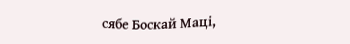сябе Боскай Маці,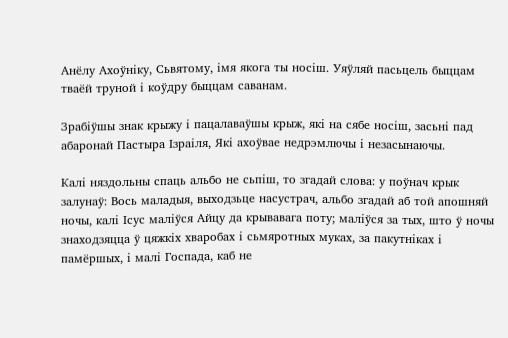Анёлу Ахоўніку, Сьвятому, імя якога ты носіш. Уяўляй пасьцель быццам тваёй труной і коўдру быццам саванам.

Зрабіўшы знак крыжу і пацалаваўшы крыж, які на сябе носіш, засьні пад абаронай Пастыра Ізраіля, Які ахоўвае недрэмлючы і незасынаючы.

Калі няздольны спаць альбо не сьпіш, то згадай слова: у поўнач крык залунаў: Вось маладыя, выходзьце насустрач, альбо згадай аб той апошняй ночы, калі Ісус маліўся Айцу да крывавага поту; маліўся за тых, што ў ночы знаходзяцца ў цяжкіх хваробах і сьмяротных муках, за пакутніках і памёршых, і малі Госпада, каб не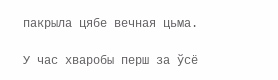пакрыла цябе вечная цьма.

У час хваробы перш за ўсё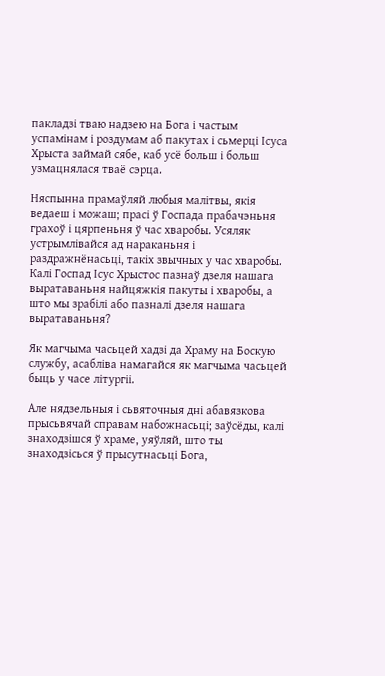пакладзі тваю надзею на Бога і частым успамінам і роздумам аб пакутах і сьмерці Ісуса Хрыста займай сябе, каб усё больш і больш узмацнялася тваё сэрца.

Няспынна прамаўляй любыя малітвы, якія ведаеш і можаш; прасі ў Госпада прабачэньня грахоў і цярпеньня ў час хваробы. Усяляк устрымлівайся ад нараканьня і раздражнёнасьці, такіх звычных у час хваробы. Калі Госпад Ісус Хрыстос пазнаў дзеля нашага выратаваньня найцяжкія пакуты і хваробы, а што мы зрабілі або пазналі дзеля нашага выратаваньня?

Як магчыма часьцей хадзі да Храму на Боскую службу, асабліва намагайся як магчыма часьцей быць у часе літургіі.

Але нядзельныя і сьвяточныя дні абавязкова прысьвячай справам набожнасьці; заўсёды, калі знаходзішся ў храме, уяўляй, што ты знаходзісься ў прысутнасьці Бога,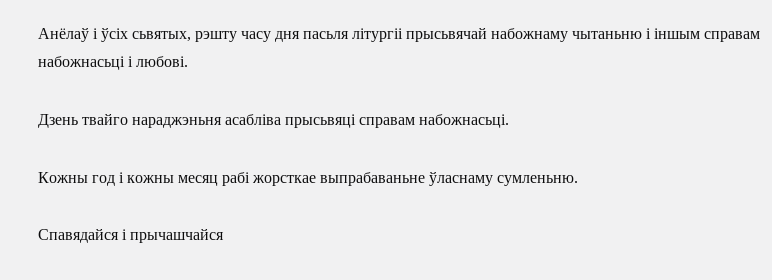Анёлаў і ўсіх сьвятых, рэшту часу дня пасьля літургіі прысьвячай набожнаму чытаньню і іншым справам набожнасьці і любові.

Дзень твайго нараджэньня асабліва прысьвяці справам набожнасьці.

Кожны год і кожны месяц рабі жорсткае выпрабаваньне ўласнаму сумленьню.

Спавядайся і прычашчайся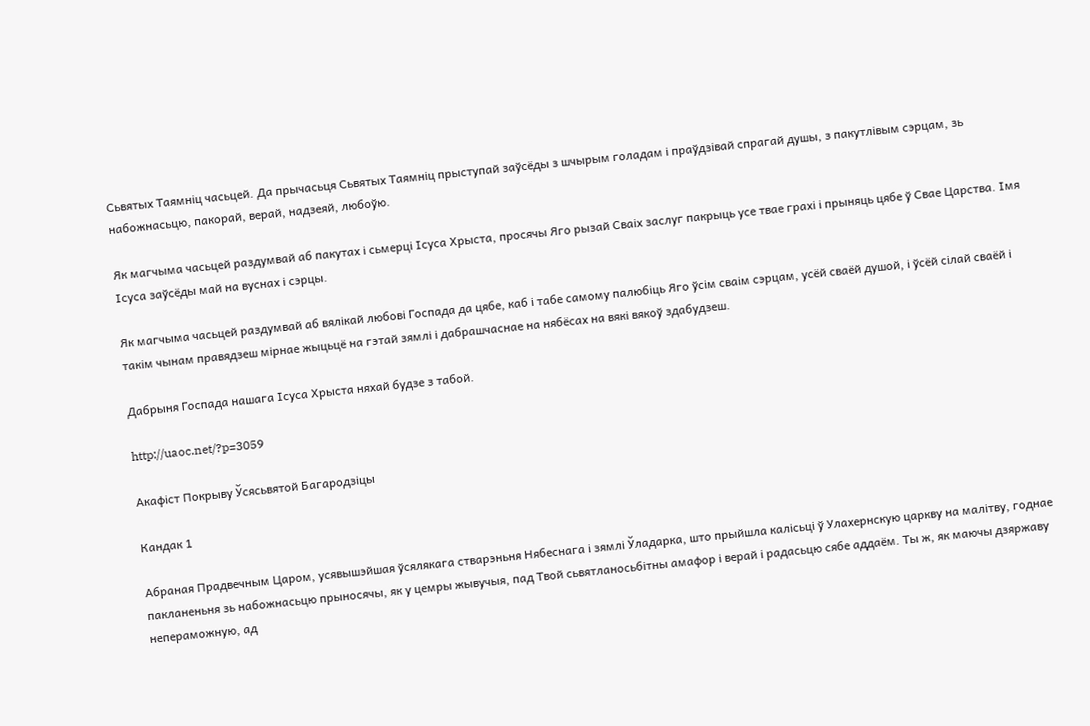Сьвятых Таямніц часьцей. Да прычасьця Сьвятых Таямніц прыступай заўсёды з шчырым голадам і праўдзівай спрагай душы, з пакутлівым сэрцам, зь набожнасьцю, пакорай, верай, надзеяй, любоўю.

Як магчыма часьцей раздумвай аб пакутах і сьмерці Ісуса Хрыста, просячы Яго рызай Сваіх заслуг пакрыць усе твае грахі і прыняць цябе ў Свае Царства. Імя Ісуса заўсёды май на вуснах і сэрцы.

Як магчыма часьцей раздумвай аб вялікай любові Госпада да цябе, каб і табе самому палюбіць Яго ўсім сваім сэрцам, усёй сваёй душой, і ўсёй сілай сваёй і такім чынам правядзеш мірнае жыцьцё на гэтай зямлі і дабрашчаснае на нябёсах на вякі вякоў здабудзеш.

Дабрыня Госпада нашага Ісуса Хрыста няхай будзе з табой.

http://uaoc.net/?p=3059

Акафіст Покрыву Ўсясьвятой Багародзіцы

Кандак 1

Абраная Прадвечным Царом, усявышэйшая ўсялякага стварэньня Нябеснага і зямлі Ўладарка, што прыйшла калісьці ў Улахернскую царкву на малітву, годнае пакланеньня зь набожнасьцю прыносячы, як у цемры жывучыя, пад Твой сьвятланосьбітны амафор і верай і радасьцю сябе аддаём. Ты ж, як маючы дзяржаву непераможную, ад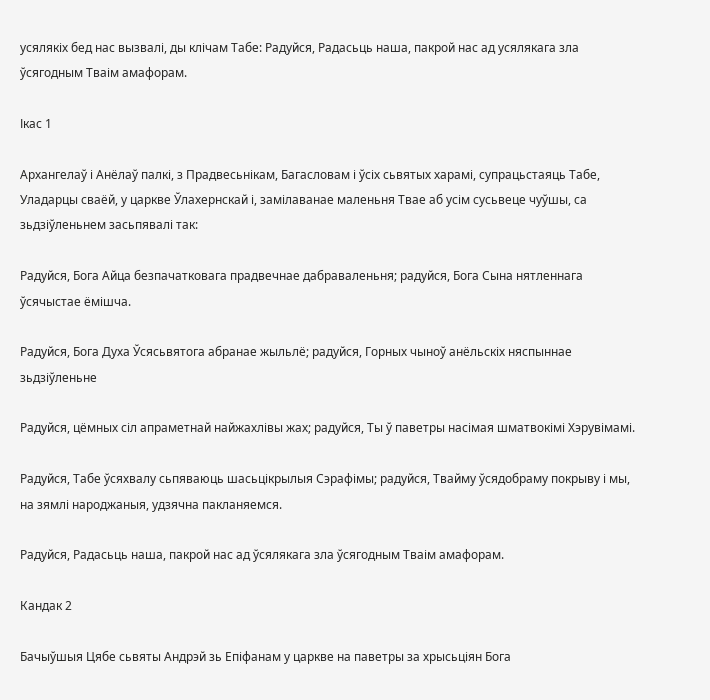усялякіх бед нас вызвалі, ды клічам Табе: Радуйся, Радасьць наша, пакрой нас ад усялякага зла ўсягодным Тваім амафорам.

Ікас 1

Архангелаў і Анёлаў палкі, з Прадвесьнікам, Багасловам і ўсіх сьвятых харамі, супрацьстаяць Табе, Уладарцы сваёй, у царкве Ўлахернскай і, замілаванае маленьня Твае аб усім сусьвеце чуўшы, са зьдзіўленьнем засьпявалі так:

Радуйся, Бога Айца безпачатковага прадвечнае дабраваленьня; радуйся, Бога Сына нятленнага ўсячыстае ёмішча.

Радуйся, Бога Духа Ўсясьвятога абранае жыльлё; радуйся, Горных чыноў анёльскіх няспыннае зьдзіўленьне

Радуйся, цёмных сіл апраметнай найжахлівы жах; радуйся, Ты ў паветры насімая шматвокімі Хэрувімамі.

Радуйся, Табе ўсяхвалу сьпяваюць шасьцікрылыя Сэрафімы; радуйся, Твайму ўсядобраму покрыву і мы, на зямлі народжаныя, удзячна пакланяемся.

Радуйся, Радасьць наша, пакрой нас ад ўсялякага зла ўсягодным Тваім амафорам.

Кандак 2

Бачыўшыя Цябе сьвяты Андрэй зь Епіфанам у царкве на паветры за хрысьціян Бога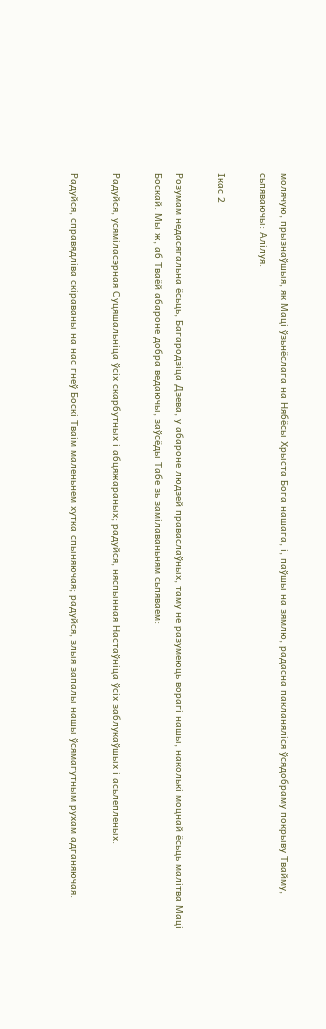молячую, прызнаўшыя, як Маці ўзьнёслага на Нябёсы Хрыста Бога нашага, і, паўшы на зямлю, радасна пакланяліся ўсядобраму покрыву Твайму, сьпяваючы: Алілуя.

Ікас 2

Розумам недасягальна ёсьць, Багародзіца Дзева, у абароне людзей праваслаўных, таму не разумеюць ворагі нашы, наколькі моцнай ёсьць малітва Маці Боскай. Мы ж, аб Тваёй абароне добра ведаючы, заўсёды Табе зь замілаваньням сьпяваем:

Радуйся, усяміласэрная Суцяшальніца ўсіх скарбутных і абцяжараных; радуйся, няспынная Настаўніца ўсіх заблукаўшых і асьлепленых.

Радуйся, справядліва скіраваны на нас гнеў Боскі Тваім маленьнем хутка спыняючая; радуйся, злыя запалы нашы ўсямагутным рухам адганяючая.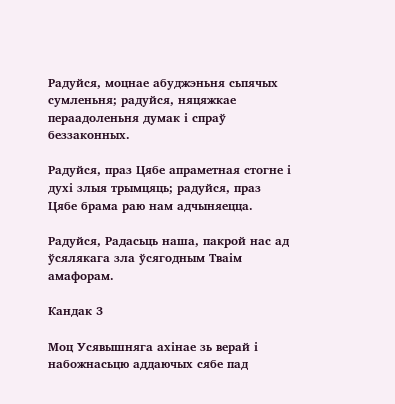Радуйся, моцнае абуджэньня сьпячых сумленьня; радуйся, няцяжкае пераадоленьня думак і спраў беззаконных.

Радуйся, праз Цябе апраметная стогне і духі злыя трымцяць; радуйся, праз Цябе брама раю нам адчыняецца.

Радуйся, Радасьць наша, пакрой нас ад ўсялякага зла ўсягодным Тваім амафорам.

Кандак 3

Моц Усявышняга ахінае зь верай і набожнасьцю аддаючых сябе пад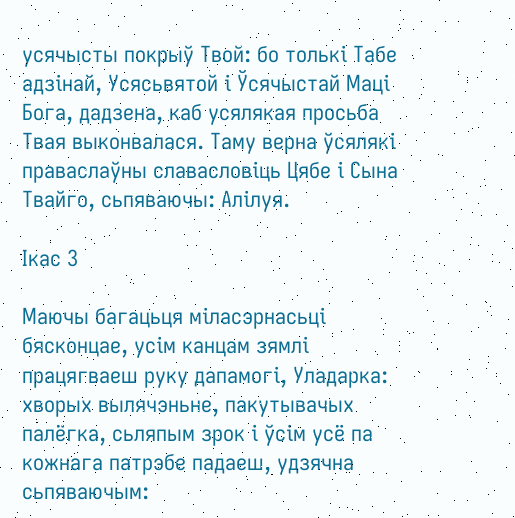усячысты покрыў Твой: бо толькі Табе адзінай, Усясьвятой і Ўсячыстай Маці Бога, дадзена, каб усялякая просьба Твая выконвалася. Таму верна ўсялякі праваслаўны славасловіць Цябе і Сына Твайго, сьпяваючы: Алілуя.

Ікас 3

Маючы багацьця міласэрнасьці бясконцае, усім канцам зямлі працягваеш руку дапамогі, Уладарка: хворых вылячэньне, пакутывачых палёгка, сьляпым зрок і ўсім усё па кожнага патрэбе падаеш, удзячна сьпяваючым: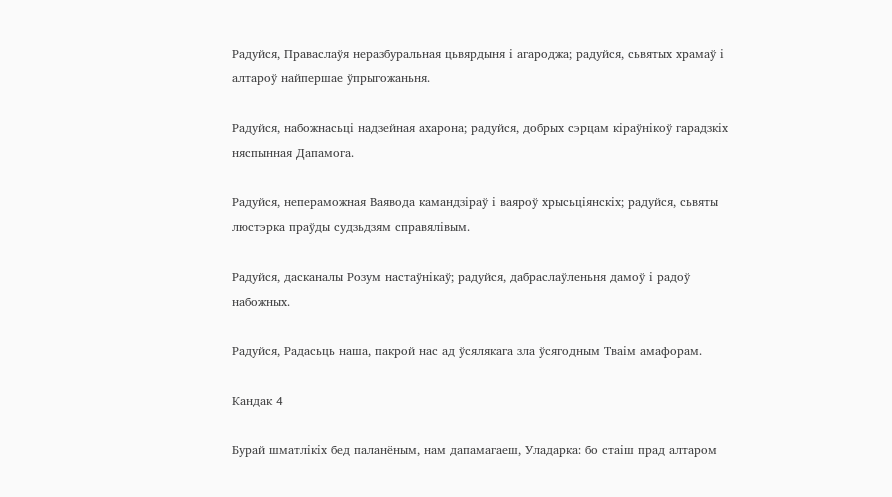Радуйся, Праваслаўя неразбуральная цьвярдыня і агароджа; радуйся, сьвятых храмаў і алтароў найпершае ўпрыгожаньня.

Радуйся, набожнасьці надзейная ахарона; радуйся, добрых сэрцам кіраўнікоў гарадзкіх няспынная Дапамога.

Радуйся, непераможная Ваявода камандзіраў і ваяроў хрысьціянскіх; радуйся, сьвяты люстэрка праўды судзьдзям справялівым.

Радуйся, дасканалы Розум настаўнікаў; радуйся, дабраслаўленьня дамоў і радоў набожных.

Радуйся, Радасьць наша, пакрой нас ад ўсялякага зла ўсягодным Тваім амафорам.

Кандак 4

Бурай шматлікіх бед паланёным, нам дапамагаеш, Уладарка: бо стаіш прад алтаром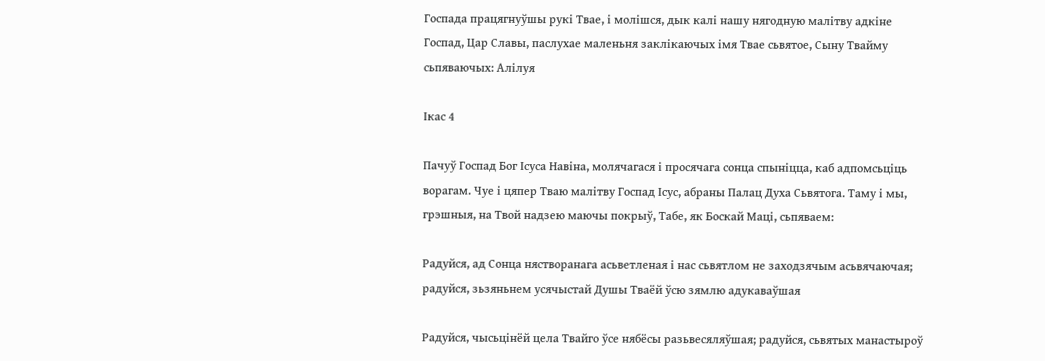Госпада працягнуўшы рукі Твае, і молішся, дык калі нашу нягодную малітву адкіне Госпад, Цар Славы, паслухае маленьня заклікаючых імя Твае сьвятое, Сыну Твайму сьпяваючых: Алілуя

Ікас 4

Пачуў Госпад Бог Ісуса Навіна, молячагася і просячага сонца спыніцца, каб адпомсьціць ворагам. Чуе і цяпер Тваю малітву Госпад Ісус, абраны Палац Духа Сьвятога. Таму і мы, грэшныя, на Твой надзею маючы покрыў, Табе, як Боскай Маці, сьпяваем:

Радуйся, ад Сонца нястворанага асьветленая і нас сьвятлом не заходзячым асьвячаючая; радуйся, зьзяньнем усячыстай Душы Тваёй ўсю зямлю адукаваўшая

Радуйся, чысьцінёй цела Твайго ўсе нябёсы разьвесяляўшая; радуйся, сьвятых манастыроў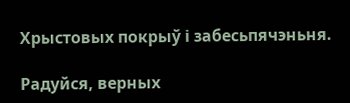Хрыстовых покрыў і забесьпячэньня.

Радуйся, верных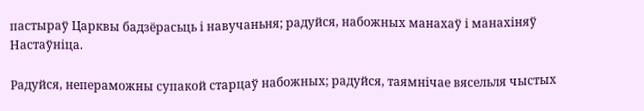пастыраў Царквы бадзёрасьць і навучаньня; радуйся, набожных манахаў і манахіняў Настаўніца.

Радуйся, непераможны супакой старцаў набожных; радуйся, таямнічае вясельля чыстых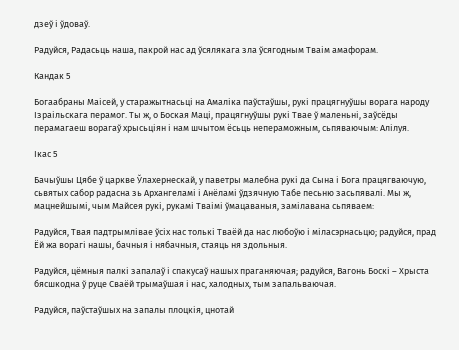дзеў і ўдоваў.

Радуйся, Радасьць наша, пакрой нас ад ўсялякага зла ўсягодным Тваім амафорам.

Кандак 5

Богаабраны Маісей, у старажытнасьці на Амаліка паўстаўшы, рукі працягнуўшы ворага народу Ізраільскага перамог. Ты ж, о Боская Маці, працягнуўшы рукі Твае ў маленьні, заўсёды перамагаеш ворагаў хрысьціян і нам шчытом ёсьць непераможным, сьпяваючым: Алілуя.

Ікас 5

Бачыўшы Цябе ў царкве Ўлахернескай, у паветры малебна рукі да Сына і Бога працягваючую, сьвятых сабор радасна зь Архангеламі і Анёламі ўдзячную Табе песьню засьпявалі. Мы ж, мацнейшымі, чым Майсея рукі, рукамі Тваімі ўмацаваныя, замілавана сьпяваем:

Радуйся, Твая падтрымлівае ўсіх нас толькі Тваёй да нас любоўю і міласэрнасьцю; радуйся, прад Ёй жа ворагі нашы, бачныя і нябачныя, стаяць ня здольныя.

Радуйся, цёмныя палкі запалаў і спакусаў нашых праганяючая; радуйся, Вагонь Боскі – Хрыста бясшкодна ў руце Сваёй трымаўшая і нас, халодных, тым запальваючая.

Радуйся, паўстаўшых на запалы плоцкія, цнотай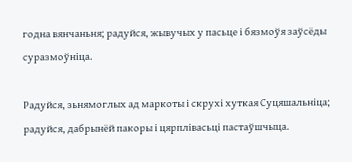годна вянчаньня; радуйся, жывучых у пасьце і бязмоўя заўсёды суразмоўніца.

Радуйся, зьнямоглых ад маркоты і скрухі хуткая Суцяшальніца; радуйся, дабрынёй пакоры і цярплівасьці пастаўшчыца.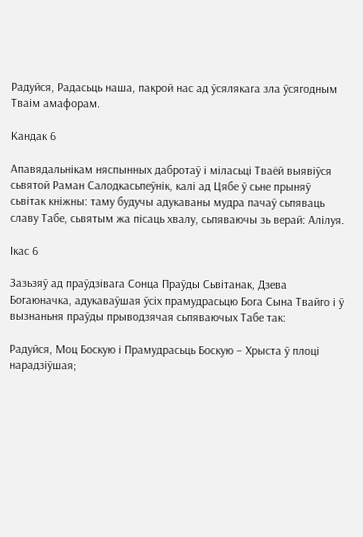Радуйся, Радасьць наша, пакрой нас ад ўсялякага зла ўсягодным Тваім амафорам.

Кандак 6

Апавядальнікам няспынных дабротаў і міласьці Тваёй выявіўся сьвятой Раман Салодкасьпеўнік, калі ад Цябе ў сьне прыняў сьвітак кніжны: таму будучы адукаваны мудра пачаў сьпяваць славу Табе, сьвятым жа пісаць хвалу, сьпяваючы зь верай: Алілуя.

Ікас 6

Зазьзяў ад праўдзівага Сонца Праўды Сьвітанак, Дзева Богаюначка, адукаваўшая ўсіх прамудрасьцю Бога Сына Твайго і ў вызнаньня праўды прыводзячая сьпяваючых Табе так:

Радуйся, Моц Боскую і Прамудрасьць Боскую – Хрыста ў плоці нарадзіўшая;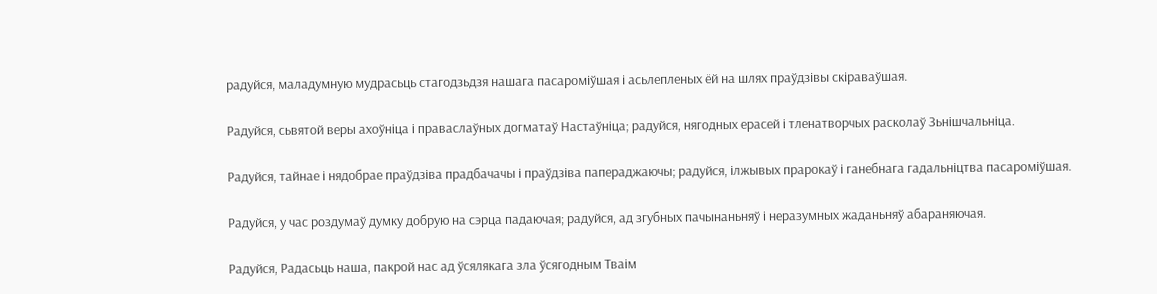радуйся, маладумную мудрасьць стагодзьдзя нашага пасароміўшая і асьлепленых ёй на шлях праўдзівы скіраваўшая.

Радуйся, сьвятой веры ахоўніца і праваслаўных догматаў Настаўніца; радуйся, нягодных ерасей і тленатворчых расколаў Зьнішчальніца.

Радуйся, тайнае і нядобрае праўдзіва прадбачачы і праўдзіва папераджаючы; радуйся, ілжывых прарокаў і ганебнага гадальніцтва пасароміўшая.

Радуйся, у час роздумаў думку добрую на сэрца падаючая; радуйся, ад згубных пачынаньняў і неразумных жаданьняў абараняючая.

Радуйся, Радасьць наша, пакрой нас ад ўсялякага зла ўсягодным Тваім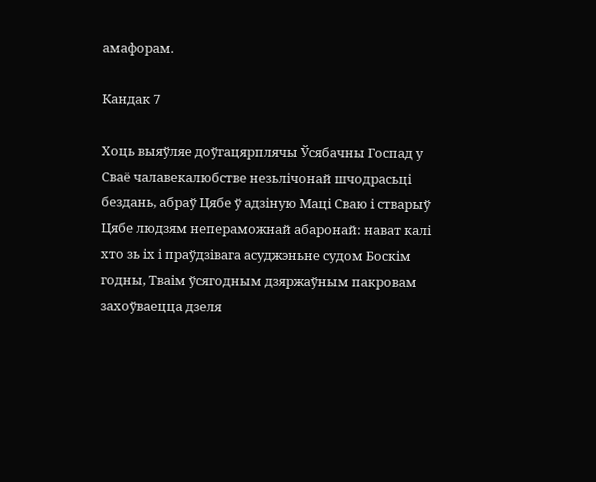амафорам.

Кандак 7

Хоць выяўляе доўгацярплячы Ўсябачны Госпад у Сваё чалавекалюбстве незьлічонай шчодрасьці бездань, абраў Цябе ў адзіную Маці Сваю і стварыў Цябе людзям непераможнай абаронай: нават калі хто зь іх і праўдзівага асуджэньне судом Боскім годны, Тваім ўсягодным дзяржаўным пакровам захоўваецца дзеля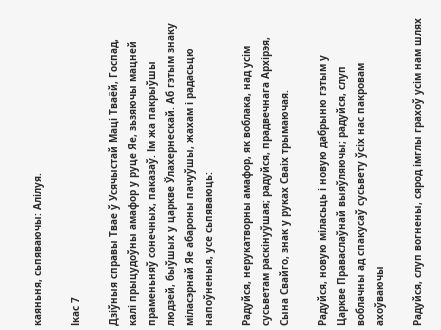каяньня, сьпяваючы: Алілуя.

Ікас 7

Дзіўныя справы Твае ў Усячыстай Маці Тваёй, Госпад, калі прыцудоўны амафор у руце Яе, зьзяючы мацней праменьняў сонечных, паказаў. Ім жа пакрыўшы людзей, быўшых у царкве Ўлахернескай. Аб гэтым знаку міласэрнай Яе абароны пачуўшы, жахам і радасьцю напоўненыя, усе сьпяваюць:

Радуйся, нерукатворны амафор, як воблака, над усім сусьветам раскінуўшая; радуйся, прадвечнага Архірэя, Сына Свайго, знак у руках Сваіх трымаючая.

Радуйся, новую міласьць і новую дабрыню гэтым у Царкве Праваслаўнай выяўляючы; радуйся, слуп воблачны ад спакусаў сусьвету ўсіх нас пакровам ахоўваючы

Радуйся, слуп вогнены, сярод імглы грахоў усім нам шлях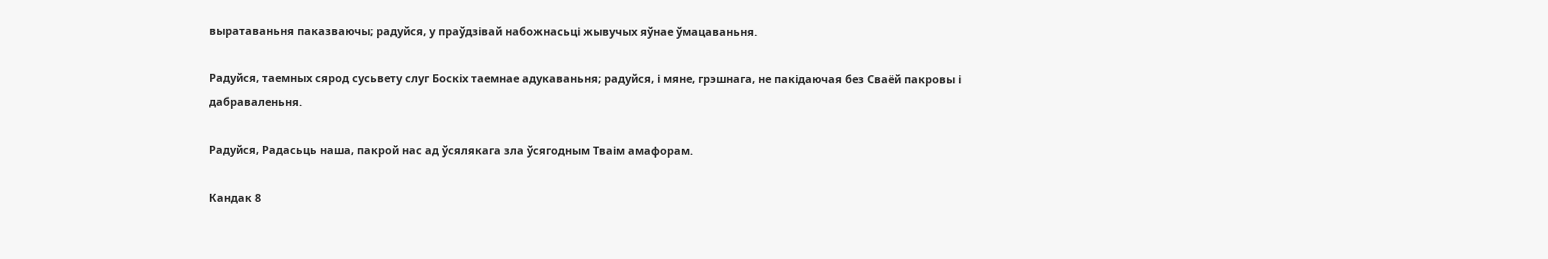выратаваньня паказваючы; радуйся, у праўдзівай набожнасьці жывучых яўнае ўмацаваньня.

Радуйся, таемных сярод сусьвету слуг Боскіх таемнае адукаваньня; радуйся, і мяне, грэшнага, не пакідаючая без Сваёй пакровы і дабраваленьня.

Радуйся, Радасьць наша, пакрой нас ад ўсялякага зла ўсягодным Тваім амафорам.

Кандак 8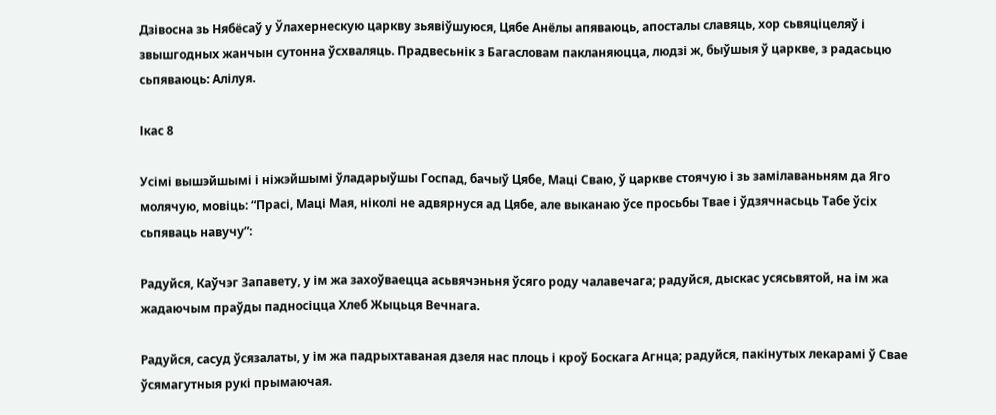Дзівосна зь Нябёсаў у Ўлахернескую царкву зьявіўшуюся, Цябе Анёлы апяваюць, апосталы славяць, хор сьвяціцеляў і звышгодных жанчын сутонна ўсхваляць. Прадвесьнік з Багасловам пакланяюцца, людзі ж, быўшыя ў царкве, з радасьцю сьпяваюць: Алілуя.

Ікас 8

Усімі вышэйшымі і ніжэйшымі ўладарыўшы Госпад, бачыў Цябе, Маці Сваю, ў царкве стоячую і зь замілаваньням да Яго молячую, мовіць: “Прасі, Маці Мая, ніколі не адвярнуся ад Цябе, але выканаю ўсе просьбы Твае і ўдзячнасьць Табе ўсіх сьпяваць навучу”:

Радуйся, Каўчэг Запавету, у ім жа захоўваецца асьвячэньня ўсяго роду чалавечага; радуйся, дыскас усясьвятой, на ім жа жадаючым праўды падносіцца Хлеб Жыцьця Вечнага.

Радуйся, сасуд ўсязалаты, у ім жа падрыхтаваная дзеля нас плоць і кроў Боскага Агнца; радуйся, пакінутых лекарамі ў Свае ўсямагутныя рукі прымаючая.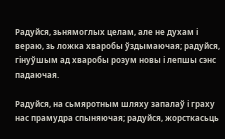Радуйся, зьнямоглых целам, але не духам і вераю, зь ложка хваробы ўздымаючая; радуйся, гінуўшым ад хваробы розум новы і лепшы сэнс падаючая.

Радуйся, на сьмяротным шляху запалаў і граху нас прамудра спыняючая; радуйся, жорсткасьць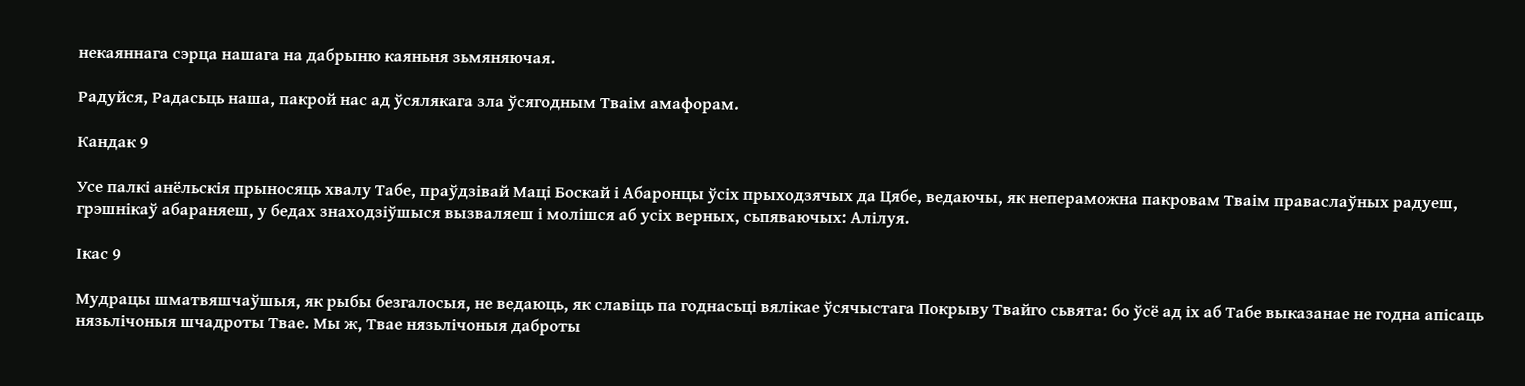некаяннага сэрца нашага на дабрыню каяньня зьмяняючая.

Радуйся, Радасьць наша, пакрой нас ад ўсялякага зла ўсягодным Тваім амафорам.

Кандак 9

Усе палкі анёльскія прыносяць хвалу Табе, праўдзівай Маці Боскай і Абаронцы ўсіх прыходзячых да Цябе, ведаючы, як непераможна пакровам Тваім праваслаўных радуеш, грэшнікаў абараняеш, у бедах знаходзіўшыся вызваляеш і молішся аб усіх верных, сьпяваючых: Алілуя.

Ікас 9

Мудрацы шматвяшчаўшыя, як рыбы безгалосыя, не ведаюць, як славіць па годнасьці вялікае ўсячыстага Покрыву Твайго сьвята: бо ўсё ад іх аб Табе выказанае не годна апісаць нязьлічоныя шчадроты Твае. Мы ж, Твае нязьлічоныя даброты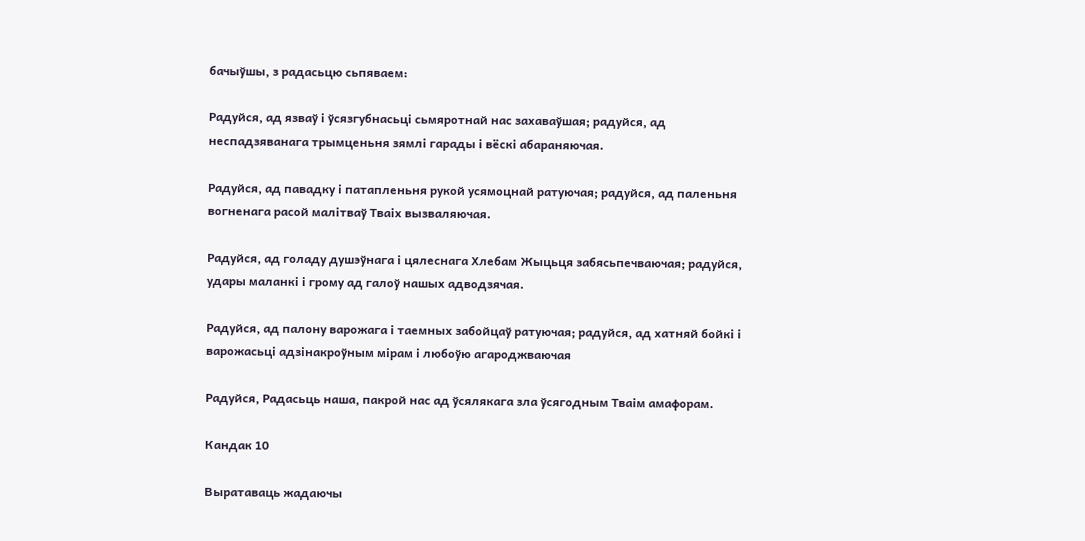бачыўшы, з радасьцю сьпяваем:

Радуйся, ад язваў і ўсязгубнасьці сьмяротнай нас захаваўшая; радуйся, ад неспадзяванага трымценьня зямлі гарады і вёскі абараняючая.

Радуйся, ад павадку і патапленьня рукой усямоцнай ратуючая; радуйся, ад паленьня вогненага расой малітваў Тваіх вызваляючая.

Радуйся, ад голаду душэўнага і цялеснага Хлебам Жыцьця забясьпечваючая; радуйся, удары маланкі і грому ад галоў нашых адводзячая.

Радуйся, ад палону варожага і таемных забойцаў ратуючая; радуйся, ад хатняй бойкі і варожасьці адзінакроўным мірам і любоўю агароджваючая

Радуйся, Радасьць наша, пакрой нас ад ўсялякага зла ўсягодным Тваім амафорам.

Кандак 10

Выратаваць жадаючы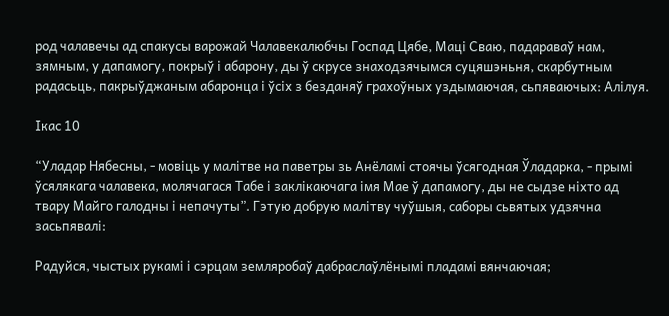род чалавечы ад спакусы варожай Чалавекалюбчы Госпад Цябе, Маці Сваю, падараваў нам, зямным, у дапамогу, покрыў і абарону, ды ў скрусе знаходзячымся суцяшэньня, скарбутным радасьць, пакрыўджаным абаронца і ўсіх з безданяў грахоўных уздымаючая, сьпяваючых: Алілуя.

Ікас 10

“Уладар Нябесны, - мовіць у малітве на паветры зь Анёламі стоячы ўсягодная Ўладарка, - прымі ўсялякага чалавека, молячагася Табе і заклікаючага імя Мае ў дапамогу, ды не сыдзе ніхто ад твару Майго галодны і непачуты”. Гэтую добрую малітву чуўшыя, саборы сьвятых удзячна засьпявалі:

Радуйся, чыстых рукамі і сэрцам земляробаў дабраслаўлёнымі пладамі вянчаючая;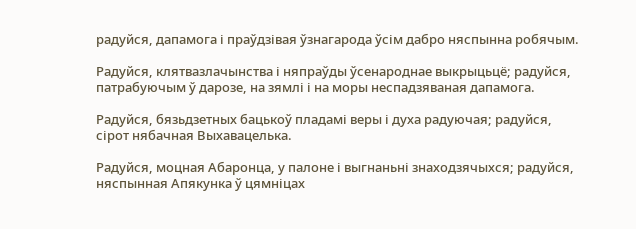радуйся, дапамога і праўдзівая ўзнагарода ўсім дабро няспынна робячым.

Радуйся, клятвазлачынства і няпраўды ўсенароднае выкрыцьцё; радуйся, патрабуючым ў дарозе, на зямлі і на моры неспадзяваная дапамога.

Радуйся, бязьдзетных бацькоў пладамі веры і духа радуючая; радуйся, сірот нябачная Выхавацелька.

Радуйся, моцная Абаронца, у палоне і выгнаньні знаходзячыхся; радуйся, няспынная Апякунка ў цямніцах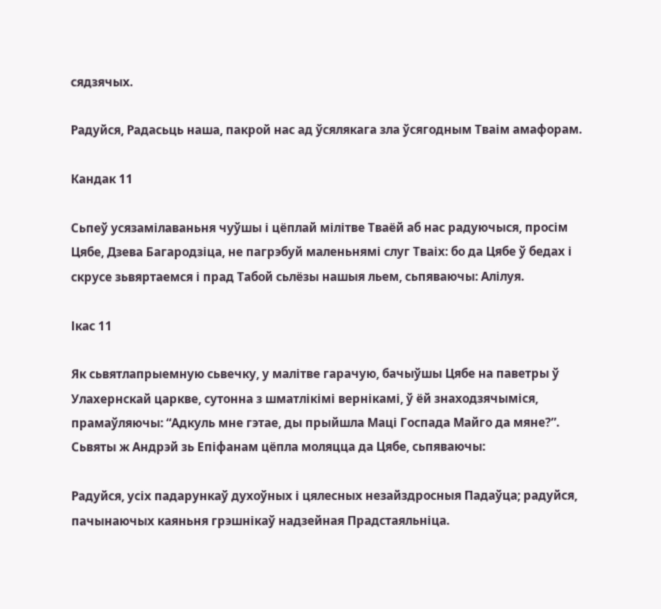сядзячых.

Радуйся, Радасьць наша, пакрой нас ад ўсялякага зла ўсягодным Тваім амафорам.

Кандак 11

Сьпеў усязамілаваньня чуўшы і цёплай мілітве Тваёй аб нас радуючыся, просім Цябе, Дзева Багародзіца, не пагрэбуй маленьнямі слуг Тваіх: бо да Цябе ў бедах і скрусе зьвяртаемся і прад Табой сьлёзы нашыя льем, сьпяваючы: Алілуя.

Ікас 11

Як сьвятлапрыемную сьвечку, у малітве гарачую, бачыўшы Цябе на паветры ў Улахернскай царкве, сутонна з шматлікімі вернікамі, ў ёй знаходзячыміся, прамаўляючы: “Адкуль мне гэтае, ды прыйшла Маці Госпада Майго да мяне?”. Сьвяты ж Андрэй зь Епіфанам цёпла моляцца да Цябе, сьпяваючы:

Радуйся, усіх падарункаў духоўных і цялесных незайздросныя Падаўца; радуйся, пачынаючых каяньня грэшнікаў надзейная Прадстаяльніца.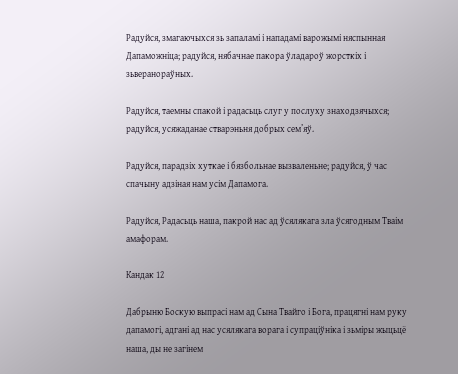Радуйся, змагаючыхся зь запаламі і нападамі варожымі няспынная Дапаможніца; радуйся, нябачнае пакора ўладароў жорсткіх і зьверанораўных.

Радуйся, таемны спакой і радасьць слуг у послуху знаходзячыхся; радуйся, усяжаданае стварэньня добрых сем’яў.

Радуйся, парадзіх хуткае і бязбольнае вызваленьне; радуйся, ў час спачыну адзіная нам усім Дапамога.

Радуйся, Радасьць наша, пакрой нас ад ўсялякага зла ўсягодным Тваім амафорам.

Кандак 12

Дабрыню Боскую выпрасі нам ад Сына Твайго і Бога, працягні нам руку дапамогі, адгані ад нас усялякага ворага і супраціўніка і зьміры жыцьцё наша, ды не загінем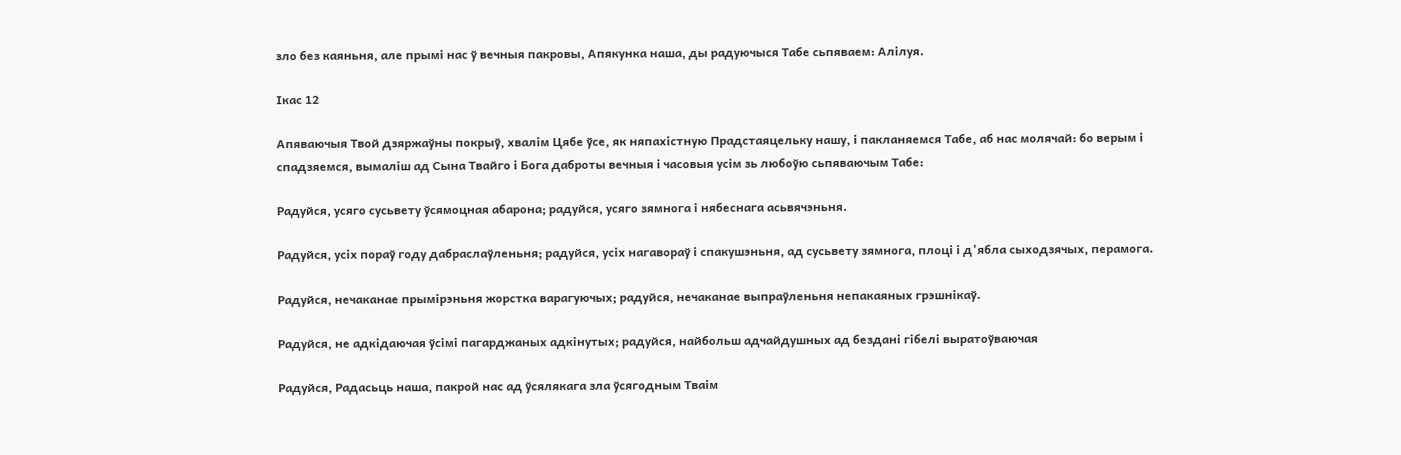зло без каяньня, але прымі нас ў вечныя пакровы, Апякунка наша, ды радуючыся Табе сьпяваем: Алілуя.

Ікас 12

Апяваючыя Твой дзяржаўны покрыў, хвалім Цябе ўсе, як няпахістную Прадстаяцельку нашу, і пакланяемся Табе, аб нас молячай: бо верым і спадзяемся, вымаліш ад Сына Твайго і Бога даброты вечныя і часовыя усім зь любоўю сьпяваючым Табе:

Радуйся, усяго сусьвету ўсямоцная абарона; радуйся, усяго зямнога і нябеснага асьвячэньня.

Радуйся, усіх пораў году дабраслаўленьня; радуйся, усіх нагавораў і спакушэньня, ад сусьвету зямнога, плоці і д’ябла сыходзячых, перамога.

Радуйся, нечаканае прымірэньня жорстка варагуючых; радуйся, нечаканае выпраўленьня непакаяных грэшнікаў.

Радуйся, не адкідаючая ўсімі пагарджаных адкінутых; радуйся, найбольш адчайдушных ад бездані гібелі выратоўваючая

Радуйся, Радасьць наша, пакрой нас ад ўсялякага зла ўсягодным Тваім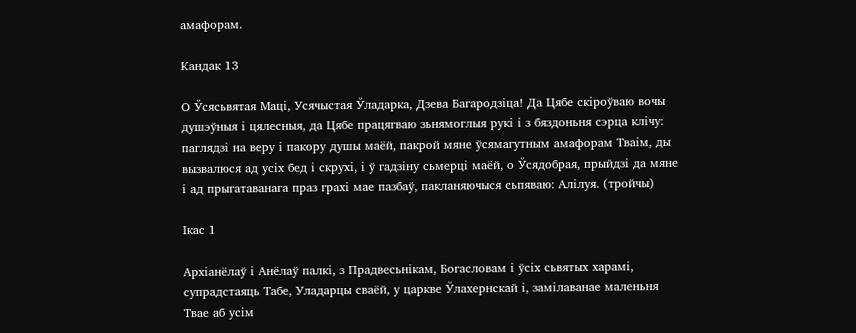амафорам.

Кандак 13

О Ўсясьвятая Маці, Усячыстая Ўладарка, Дзева Багародзіца! Да Цябе скіроўваю вочы душэўныя і цялесныя, да Цябе працягваю зьнямоглыя рукі і з бяздоньня сэрца клічу: паглядзі на веру і пакору душы маёй, пакрой мяне ўсямагутным амафорам Тваім, ды вызвалюся ад усіх бед і скрухі, і ў гадзіну сьмерці маёй, о Ўсядобрая, прыйдзі да мяне і ад прыгатаванага праз грахі мае пазбаў, пакланяючыся сьпяваю: Алілуя. (тройчы)

Ікас 1

Архіанёлаў і Анёлаў палкі, з Прадвесьнікам, Богасловам і ўсіх сьвятых харамі, супрадстаяць Табе, Уладарцы сваёй, у царкве Ўлахернскай і, замілаванае маленьня Твае аб усім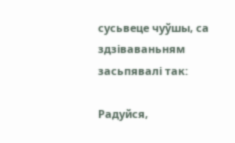сусьвеце чуўшы, са здзіваваньням засьпявалі так:

Радуйся,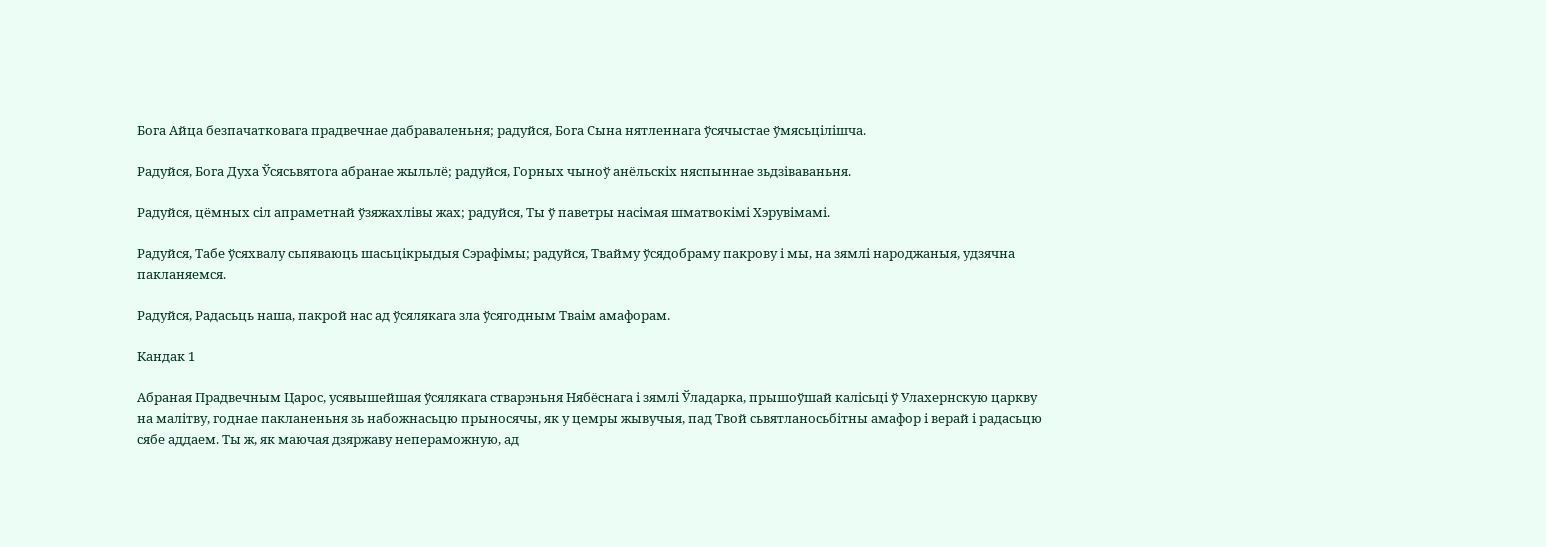Бога Айца безпачатковага прадвечнае дабраваленьня; радуйся, Бога Сына нятленнага ўсячыстае ўмясьцілішча.

Радуйся, Бога Духа Ўсясьвятога абранае жыльлё; радуйся, Горных чыноў анёльскіх няспыннае зьдзіваваньня.

Радуйся, цёмных сіл апраметнай ўзяжахлівы жах; радуйся, Ты ў паветры насімая шматвокімі Хэрувімамі.

Радуйся, Табе ўсяхвалу сьпяваюць шасьцікрыдыя Сэрафімы; радуйся, Твайму ўсядобраму пакрову і мы, на зямлі народжаныя, удзячна пакланяемся.

Радуйся, Радасьць наша, пакрой нас ад ўсялякага зла ўсягодным Тваім амафорам.

Кандак 1

Абраная Прадвечным Царос, усявышейшая ўсялякага стварэньня Нябёснага і зямлі Ўладарка, прышоўшай калісьці ў Улахернскую царкву на малітву, годнае пакланеньня зь набожнасьцю прыносячы, як у цемры жывучыя, пад Твой сьвятланосьбітны амафор і верай і радасьцю сябе аддаем. Ты ж, як маючая дзяржаву непераможную, ад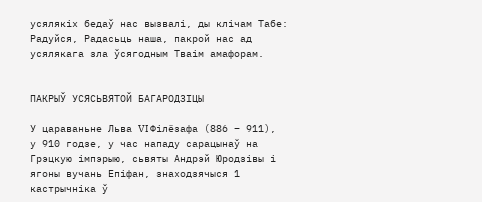усялякіх бедаў нас вызвалі, ды клічам Табе: Радуйся, Радасьць наша, пакрой нас ад усялякага зла ўсягодным Тваім амафорам.


ПАКРЫЎ УСЯСЬВЯТОЙ БАГАРОДЗІЦЫ

У цараваньне Льва VI Філёзафа (886 – 911), у 910 годзе, у час нападу сарацынаў на Грэцкую імпэрыю, сьвяты Андрэй Юродзівы і ягоны вучань Епіфан, знаходзячыся 1 кастрычніка ў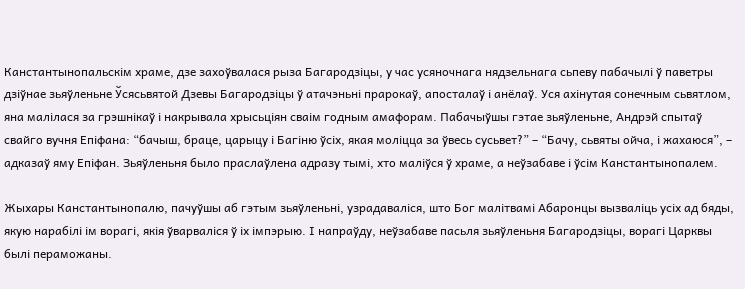Канстантынопальскім храме, дзе захоўвалася рыза Багародзіцы, у час усяночнага нядзельнага сьпеву пабачылі ў паветры дзіўнае зьяўленьне Ўсясьвятой Дзевы Багародзіцы ў атачэньні прарокаў, апосталаў і анёлаў. Уся ахінутая сонечным сьвятлом, яна малілася за грэшнікаў і накрывала хрысьціян сваім годным амафорам. Пабачыўшы гэтае зьяўленьне, Андрэй спытаў свайго вучня Епіфана: “бачыш, браце, царыцу і Багіню ўсіх, якая моліцца за ўвесь сусьвет?” – “Бачу, сьвяты ойча, і жахаюся”, – адказаў яму Епіфан. Зьяўленьня было праслаўлена адразу тымі, хто маліўся ў храме, а неўзабаве і ўсім Канстантынопалем.

Жыхары Канстантынопалю, пачуўшы аб гэтым зьяўленьні, узрадаваліся, што Бог малітвамі Абаронцы вызваліць усіх ад бяды, якую нарабілі ім ворагі, якія ўварваліся ў іх імпэрыю. І напраўду, неўзабаве пасьля зьяўленьня Багародзіцы, ворагі Царквы былі пераможаны.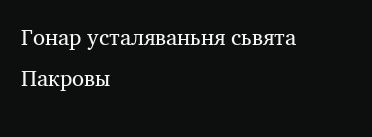Гонар усталяваньня сьвята Пакровы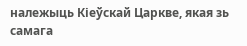належыць Кіеўскай Царкве, якая зь самага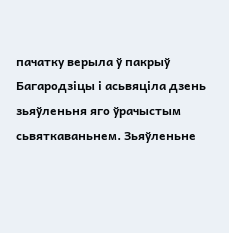пачатку верыла ў пакрыў Багародзіцы і асьвяціла дзень зьяўленьня яго ўрачыстым сьвяткаваньнем. Зьяўленьне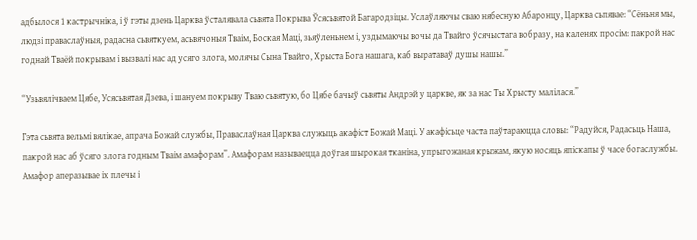адбылося 1 кастрычніка, і ў гэты дзень Царква ўсталявала сьвята Покрыва Ўсясьвятой Багародзіцы. Услаўляючы сваю нябесную Абаронцу, Царква сьпявае: “Сёньня мы, людзі праваслаўныя, радасна сьвяткуем, асьвячоныя Тваім, Боская Маці, зьяўленьнем і, уздымаючы вочы да Твайго ўсячыстага вобразу, на каленях просім: пакрой нас годнай Тваёй покрывам і вызвалі нас ад усяго злога, молячы Сына Твайго, Хрыста Бога нашага, каб выратаваў душы нашы.”

“Узьвялічваем Цябе, Усясьвятая Дзева, і шануем покрыву Тваю сьвятую, бо Цябе бачыў сьвяты Андрэй у царкве, як за нас Ты Хрысту малілася.”

Гэта сьвята вельмі вялікае, апрача Божай службы, Праваслаўная Царква служыць акафіст Божай Маці. У акафісьце часта паўтараюцца словы: “Радуйся, Радасьць Наша, пакрой нас аб ўсяго злога годным Тваім амафорам”. Амафорам называецца доўгая шырокая тканіна, упрыгожаная крыжам, якую носяць япіскапы ў часе богаслужбы. Амафор аперазывае іх плечы і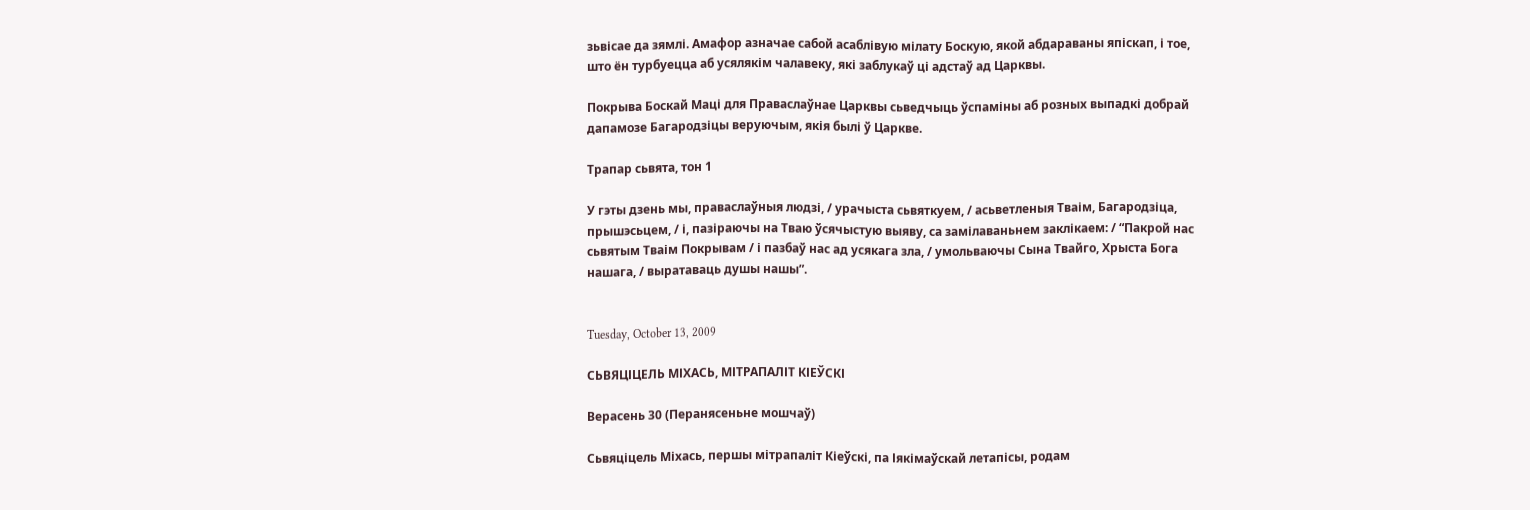зьвісае да зямлі. Амафор азначае сабой асаблівую мілату Боскую, якой абдараваны япіскап, і тое, што ён турбуецца аб усялякім чалавеку, які заблукаў ці адстаў ад Царквы.

Покрыва Боскай Маці для Праваслаўнае Царквы сьведчыць ўспаміны аб розных выпадкі добрай дапамозе Багародзіцы веруючым, якія былі ў Царкве.

Трапар сьвята, тон 1

У гэты дзень мы, праваслаўныя людзі, / урачыста сьвяткуем, / асьветленыя Тваім, Багародзіца, прышэсьцем, / і, пазіраючы на Тваю ўсячыстую выяву, са замілаваньнем заклікаем: / “Пакрой нас сьвятым Тваім Покрывам / і пазбаў нас ад усякага зла, / умольваючы Сына Твайго, Хрыста Бога нашага, / выратаваць душы нашы”.


Tuesday, October 13, 2009

СЬВЯЦІЦЕЛЬ МІХАСЬ, МІТРАПАЛІТ КІЕЎСКІ

Верасень 30 (Перанясеньне мошчаў)

Сьвяціцель Міхась, першы мітрапаліт Кіеўскі, па Іякімаўскай летапісы, родам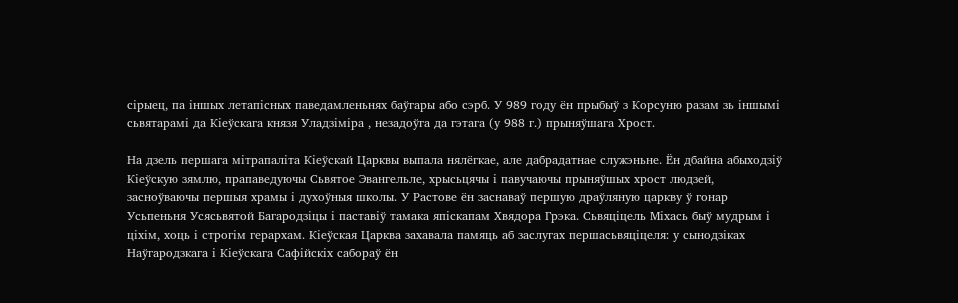сірыец, па іншых летапісных паведамленьнях баўгары або сэрб. У 989 году ён прыбыў з Корсуню разам зь іншымі сьвятарамі да Кіеўскага князя Уладзіміра , незадоўга да гэтага (у 988 г.) прыняўшага Хрост.

На дзель першага мітрапаліта Кіеўскай Царквы выпала нялёгкае, але дабрадатнае служэньне. Ён дбайна абыходзіў Кіеўскую зямлю, прапаведуючы Сьвятое Эвангельле, хрысьцячы і павучаючы прыняўшых хрост людзей, засноўваючы першыя храмы і духоўныя школы. У Растове ён заснаваў першую драўляную царкву ў гонар Усьпеньня Усясьвятой Багародзіцы і паставіў тамака япіскапам Хвядора Грэка. Сьвяціцель Міхась быў мудрым і ціхім, хоць і строгім герархам. Кіеўская Царква захавала памяць аб заслугах першасьвяціцеля: у сынодзіках Наўгародзкага і Кіеўскага Сафійскіх сабораў ён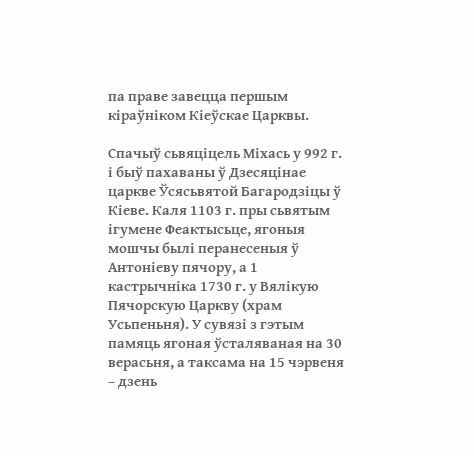па праве завецца першым кіраўніком Кіеўскае Царквы.

Спачыў сьвяціцель Міхась у 992 г. і быў пахаваны ў Дзесяцінае царкве Ўсясьвятой Багародзіцы ў Кіеве. Каля 1103 г. пры сьвятым ігумене Феактысьце, ягоныя мошчы былі перанесеныя ў Антоніеву пячору, а 1 кастрычніка 1730 г. у Вялікую Пячорскую Царкву (храм Усьпеньня). У сувязі з гэтым памяць ягоная ўсталяваная на 30 верасьня, а таксама на 15 чэрвеня – дзень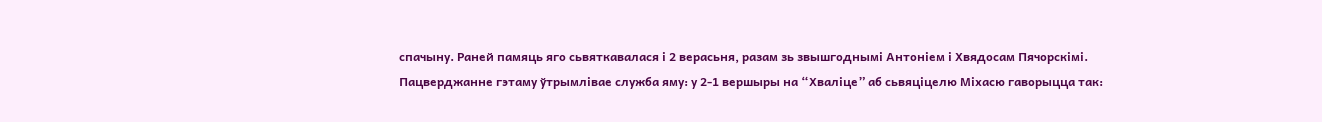спачыну. Раней памяць яго сьвяткавалася і 2 верасьня, разам зь звышгоднымі Антоніем і Хвядосам Пячорскімі. Пацверджанне гэтаму ўтрымлівае служба яму: у 2-1 вершыры на “Хваліце” аб сьвяціцелю Міхасю гаворыцца так: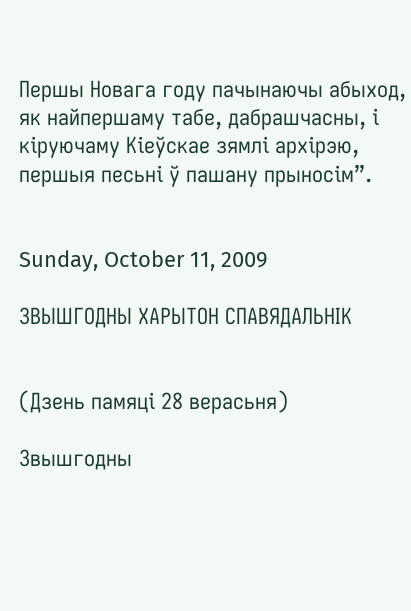Першы Новага году пачынаючы абыход, як найпершаму табе, дабрашчасны, і кіруючаму Кіеўскае зямлі архірэю, першыя песьні ў пашану прыносім”.


Sunday, October 11, 2009

ЗВЫШГОДНЫ ХАРЫТОН СПАВЯДАЛЬНІК


(Дзень памяці 28 верасьня)

Звышгодны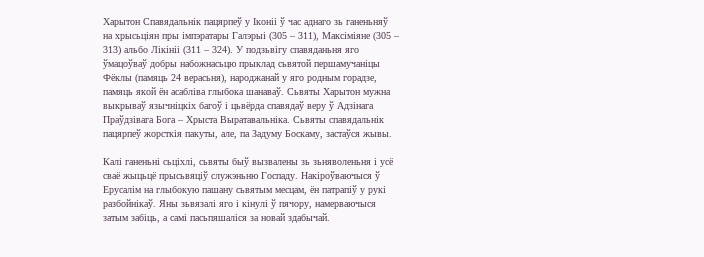Харытон Спавядальнік пацярпеў у Іконіі ў час аднаго зь ганеньняў на хрысьціян пры імпэратары Галэрыі (305 – 311), Максіміяне (305 – 313) альбо Лікініі (311 – 324). У подзьвігу спавяданьня яго ўмацоўваў добры набожнасьцю прыклад сьвятой першамучаніцы Фёклы (памяць 24 верасьня), народжанай у яго родным горадзе, памяць якой ён асабліва глыбока шанаваў. Сьвяты Харытон мужна выкрываў язычніцкіх багоў і цьвёрда спавядаў веру ў Адзінага Праўдзівага Бога – Хрыста Выратавальніка. Сьвяты спавядальнік пацярпеў жорсткія пакуты, але, па Задуму Боскаму, застаўся жывы.

Калі ганеньні сьціхлі, сьвяты быў вызвалены зь зьняволеньня і усё сваё жыцьцё прысьвяціў служэньню Госпаду. Накіроўваючыся ў Ерусалім на глыбокую пашану сьвятым месцам, ён патрапіў у рукі разбойнікаў. Яны зьвязалі яго і кінулі ў пячору, намерваючыся затым забіць, а самі пасьпяшаліся за новай здабычай.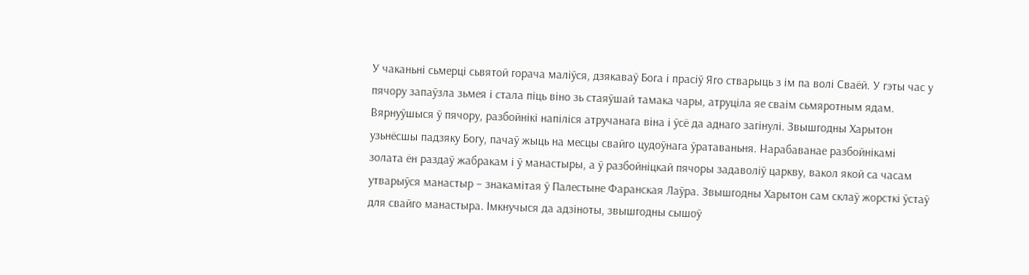У чаканьні сьмерці сьвятой горача маліўся, дзякаваў Бога і прасіў Яго стварыць з ім па волі Сваёй. У гэты час у пячору запаўзла зьмея і стала піць віно зь стаяўшай тамака чары, атруціла яе сваім сьмяротным ядам. Вярнуўшыся ў пячору, разбойнікі напіліся атручанага віна і ўсё да аднаго загінулі. Звышгодны Харытон узьнёсшы падзяку Богу, пачаў жыць на месцы свайго цудоўнага ўратаваньня. Нарабаванае разбойнікамі золата ён раздаў жабракам і ў манастыры, а ў разбойніцкай пячоры задаволіў царкву, вакол якой са часам утварыўся манастыр – знакамітая ў Палестыне Фаранская Лаўра. Звышгодны Харытон сам склаў жорсткі ўстаў для свайго манастыра. Імкнучыся да адзіноты, звышгодны сышоў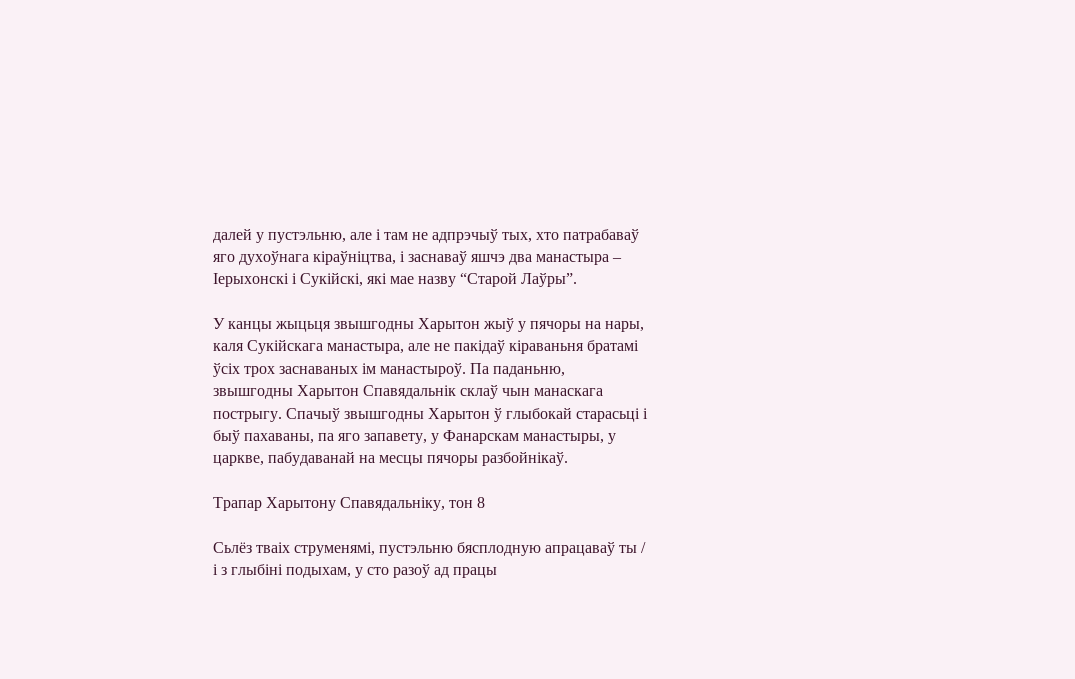далей у пустэльню, але і там не адпрэчыў тых, хто патрабаваў яго духоўнага кіраўніцтва, і заснаваў яшчэ два манастыра – Іерыхонскі і Сукійскі, які мае назву “Старой Лаўры”.

У канцы жыцьця звышгодны Харытон жыў у пячоры на нары, каля Сукійскага манастыра, але не пакідаў кіраваньня братамі ўсіх трох заснаваных ім манастыроў. Па паданьню, звышгодны Харытон Спавядальнік склаў чын манаскага пострыгу. Спачыў звышгодны Харытон ў глыбокай старасьці і быў пахаваны, па яго запавету, у Фанарскам манастыры, у царкве, пабудаванай на месцы пячоры разбойнікаў.

Трапар Харытону Спавядальніку, тон 8

Сьлёз тваіх струменямі, пустэльню бясплодную апрацаваў ты / і з глыбіні подыхам, у сто разоў ад працы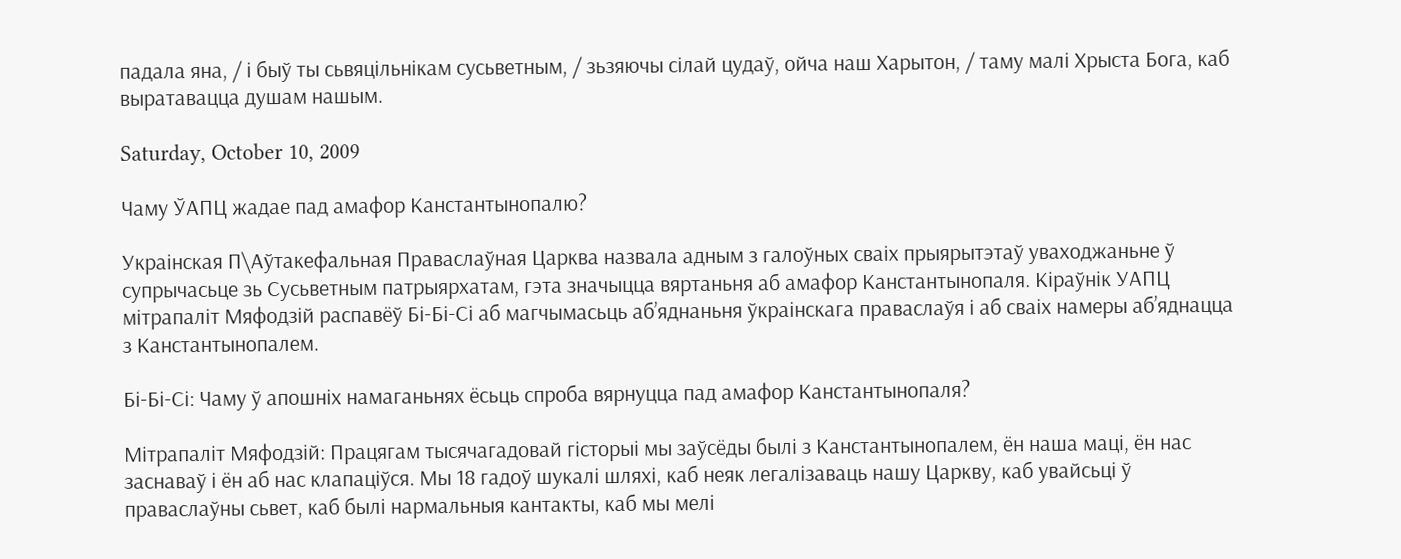падала яна, / і быў ты сьвяцільнікам сусьветным, / зьзяючы сілай цудаў, ойча наш Харытон, / таму малі Хрыста Бога, каб выратавацца душам нашым.

Saturday, October 10, 2009

Чаму ЎАПЦ жадае пад амафор Канстантынопалю?

Украінская П\Аўтакефальная Праваслаўная Царква назвала адным з галоўных сваіх прыярытэтаў уваходжаньне ў супрычасьце зь Сусьветным патрыярхатам, гэта значыцца вяртаньня аб амафор Канстантынопаля. Кіраўнік УАПЦ мітрапаліт Мяфодзій распавёў Бі-Бі-Сі аб магчымасьць аб’яднаньня ўкраінскага праваслаўя і аб сваіх намеры аб’яднацца з Канстантынопалем.

Бі-Бі-Сі: Чаму ў апошніх намаганьнях ёсьць спроба вярнуцца пад амафор Канстантынопаля?

Мітрапаліт Мяфодзій: Працягам тысячагадовай гісторыі мы заўсёды былі з Канстантынопалем, ён наша маці, ён нас заснаваў і ён аб нас клапаціўся. Мы 18 гадоў шукалі шляхі, каб неяк легалізаваць нашу Царкву, каб увайсьці ў праваслаўны сьвет, каб былі нармальныя кантакты, каб мы мелі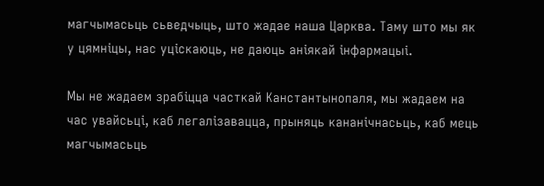магчымасьць сьведчыць, што жадае наша Царква. Таму што мы як у цямніцы, нас уціскаюць, не даюць аніякай інфармацыі.

Мы не жадаем зрабіцца часткай Канстантынопаля, мы жадаем на час увайсьці, каб легалізавацца, прыняць кананічнасьць, каб мець магчымасьць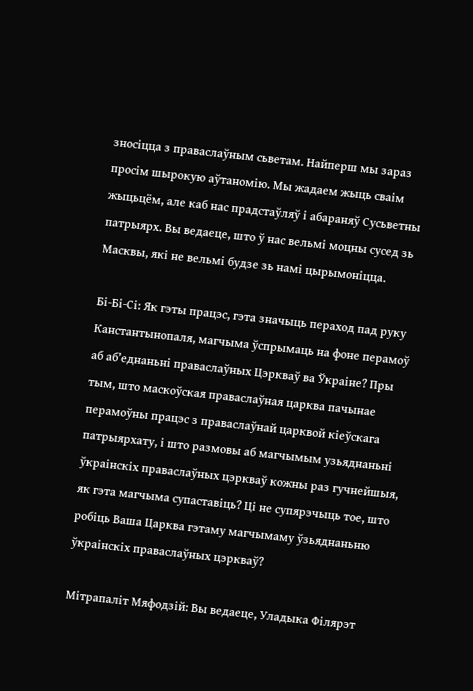зносіцца з праваслаўным сьветам. Найперш мы зараз просім шырокую аўтаномію. Мы жадаем жыць сваім жыцьцём, але каб нас прадстаўляў і абараняў Сусьветны патрыярх. Вы ведаеце, што ў нас вельмі моцны сусед зь Масквы, які не вельмі будзе зь намі цырымоніцца.

Бі-Бі-Сі: Як гэты працэс, гэта значыць пераход пад руку Канстантынопаля, магчыма ўспрымаць на фоне перамоў аб аб’еднаньні праваслаўных Цэркваў ва Ўкраіне? Пры тым, што маскоўская праваслаўная царква пачынае перамоўны працэс з праваслаўнай царквой кіеўскага патрыярхату, і што размовы аб магчымым узьяднаньні ўкраінскіх праваслаўных цэркваў кожны раз гучнейшыя, як гэта магчыма супаставіць? Ці не супярэчыць тое, што робіць Ваша Царква гэтаму магчымаму ўзьяднаньню ўкраінскіх праваслаўных цэркваў?

Мітрапаліт Мяфодзій: Вы ведаеце, Уладыка Філярэт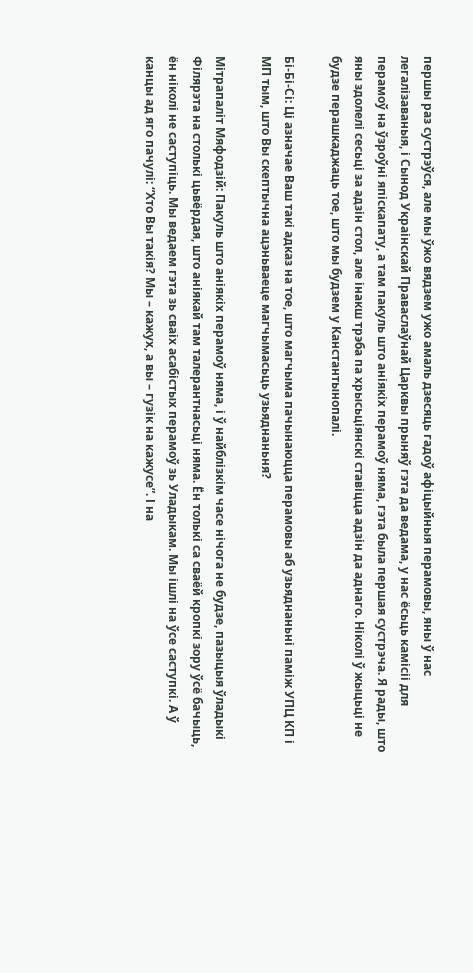першы раз сустрэўся, але мы ўжо вядзем ужо амаль дзесяць гадоў афіцыйныя перамовы, яны ў нас легалізаваныя, і Сынод Украінскай Праваслаўнай Царквы прыняў гэта да ведама, у нас ёсьць камісіі для перамоў на ўзроўні япіскапату, а там пакуль што аніякіх перамоў няма, гэта была першая сустрэча. Я рады, што яны здолелі сесьці за адзін стол, але інакш трэба па хрысьціянскі ставіцца адзін да аднаго. Ніколі ў жыцьці не будзе перашкаджаць тое, што мы будзем у Канстантынопалі.

Бі-Бі-Сі: Ці азначае Ваш такі адказ на тое, што магчыма пачынаюцца перамовы аб узьяднаньні паміж УПЦ КП і МП тым, што Вы скептычна ацэньваеце магчымасьць узьяднаньня?

Мітрапаліт Мяфодзій: Пакуль што аніякіх перамоў няма, і ў найблізкім часе нічога не будзе, пазыцыя ўладыкі Філярэта на столькі цьвёрдая, што аніякай там талерантнасьці няма. Ён толькі са сваёй кропкі зору ўсё бачыць, ён ніколі не саступіць. Мы ведаем гэта зь сваіх асабістых перамоў зь Уладыкам. Мы ішлі на ўсе саступкі. А ў канцы ад яго пачулі: “Хто Вы такія? Мы – кажух, а вы – гузік на кажусе”. І на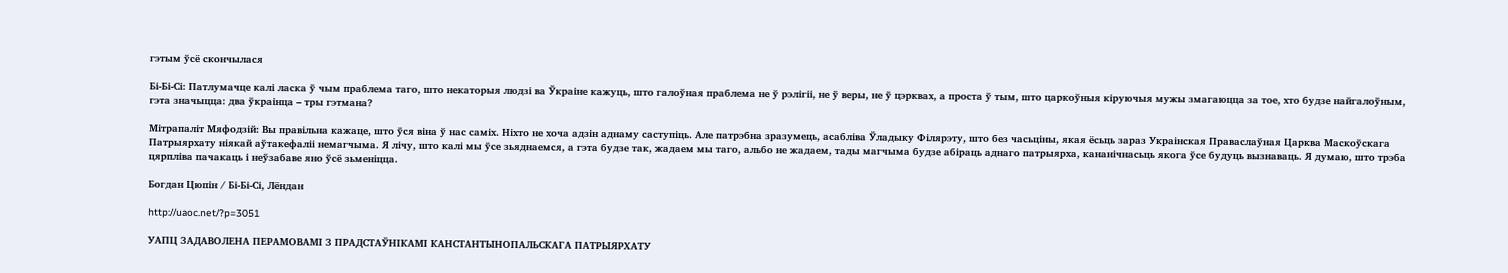гэтым ўсё скончылася

Бі-Бі-Сі: Патлумачце калі ласка ў чым праблема таго, што некаторыя людзі ва Ўкраіне кажуць, што галоўная праблема не ў рэлігіі, не ў веры, не ў цэрквах, а проста ў тым, што царкоўныя кіруючыя мужы змагаюцца за тое, хто будзе найгалоўным, гэта значыцца: два ўкраінца – тры гэтмана?

Мітрапаліт Мяфодзій: Вы правільна кажаце, што ўся віна ў нас саміх. Ніхто не хоча адзін аднаму саступіць. Але патрэбна зразумець, асабліва Ўладыку Філярэту, што без часьціны, якая ёсьць зараз Украінская Праваслаўная Царква Маскоўскага Патрыярхату ніякай аўтакефаліі немагчыма. Я лічу, што калі мы ўсе зьяднаемся, а гэта будзе так, жадаем мы таго, альбо не жадаем, тады магчыма будзе абіраць аднаго патрыярха, кананічнасьць якога ўсе будуць вызнаваць. Я думаю, што трэба цярпліва пачакаць і неўзабаве яно ўсё зьменіцца.

Богдан Цюпін / Бі-Бі-Сі, Лёндан

http://uaoc.net/?p=3051

УАПЦ ЗАДАВОЛЕНА ПЕРАМОВАМІ З ПРАДСТАЎНІКАМІ КАНСТАНТЫНОПАЛЬСКАГА ПАТРЫЯРХАТУ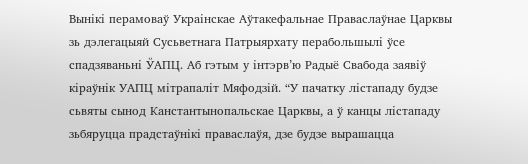Вынікі перамоваў Украінскае Аўтакефальнае Праваслаўнае Царквы зь дэлегацыяй Сусьветнага Патрыярхату перабольшылі ўсе спадзяваньні ЎАПЦ. Аб гэтым у інтэрв’ю Радыё Свабода заявіў кіраўнік УАПЦ мітрапаліт Мяфодзій. “У пачатку лістападу будзе сьвяты сынод Канстантынопальскае Царквы, а ў канцы лістападу зьбяруцца прадстаўнікі праваслаўя, дзе будзе вырашацца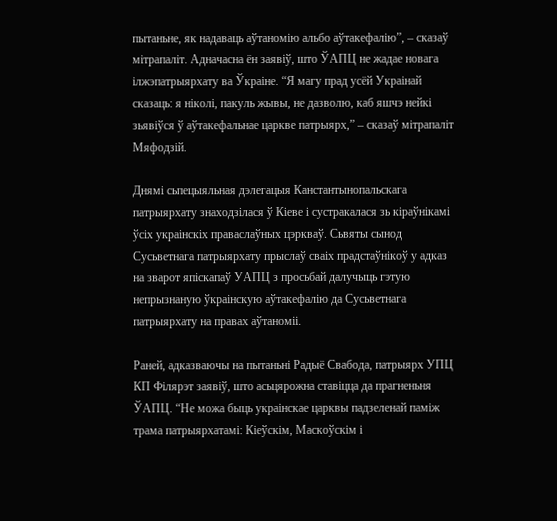пытаньне, як надаваць аўтаномію альбо аўтакефалію”, – сказаў мітрапаліт. Адначасна ён заявіў, што ЎАПЦ не жадае новага ілжэпатрыярхату ва Ўкраіне. “Я магу прад усёй Украінай сказаць: я ніколі, пакуль жывы, не дазволю, каб яшчэ нейкі зьявіўся ў аўтакефальнае царкве патрыярх,” – сказаў мітрапаліт Мяфодзій.

Днямі сьпецыяльная дэлегацыя Канстантынопальскага патрыярхату знаходзілася ў Кіеве і сустракалася зь кіраўнікамі ўсіх украінскіх праваслаўных цэркваў. Сьвяты сынод Сусьветнага патрыярхату прыслаў сваіх прадстаўнікоў у адказ на зварот япіскапаў УАПЦ з просьбай далучыць гэтую непрызнаную ўкраінскую аўтакефалію да Сусьветнага патрыярхату на правах аўтаноміі.

Раней, адказваючы на пытаньні Радыё Свабода, патрыярх УПЦ КП Філярэт заявіў, што асьцярожна ставіцца да прагненьня ЎАПЦ. “Не можа быць украінскае царквы падзеленай паміж трама патрыярхатамі: Кіеўскім, Маскоўскім і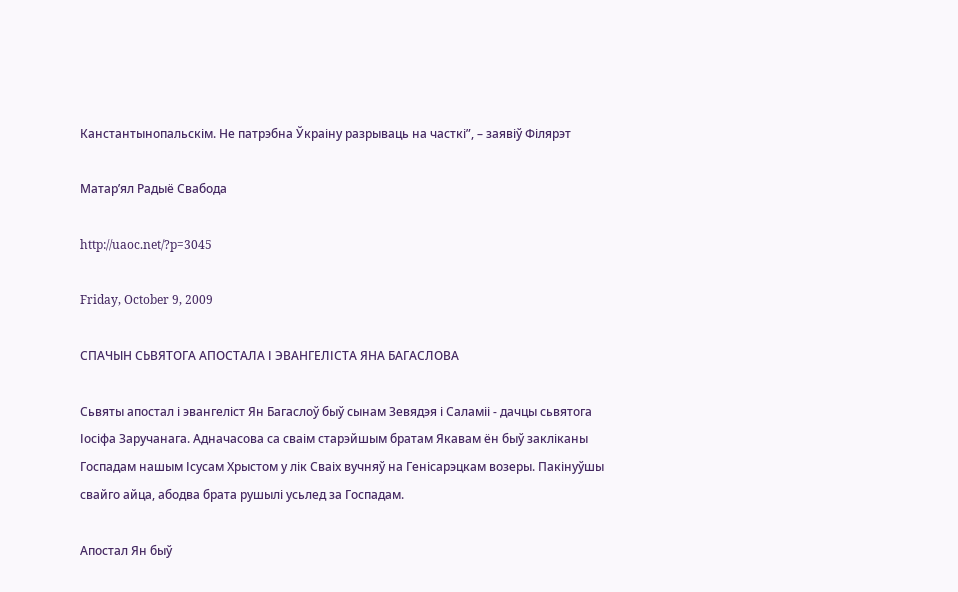Канстантынопальскім. Не патрэбна Ўкраіну разрываць на часткі”, – заявіў Філярэт

Матар’ял Радыё Свабода

http://uaoc.net/?p=3045

Friday, October 9, 2009

СПАЧЫН СЬВЯТОГА АПОСТАЛА І ЭВАНГЕЛІСТА ЯНА БАГАСЛОВА

Сьвяты апостал і эвангеліст Ян Багаслоў быў сынам Зевядэя і Саламіі - дачцы сьвятога Іосіфа Заручанага. Адначасова са сваім старэйшым братам Якавам ён быў закліканы Госпадам нашым Ісусам Хрыстом у лік Сваіх вучняў на Генісарэцкам возеры. Пакінуўшы свайго айца, абодва брата рушылі усьлед за Госпадам.

Апостал Ян быў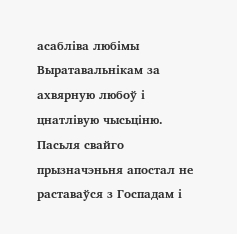асабліва любімы Выратавальнікам за ахвярную любоў і цнатлівую чысьціню. Пасьля свайго прызначэньня апостал не раставаўся з Госпадам і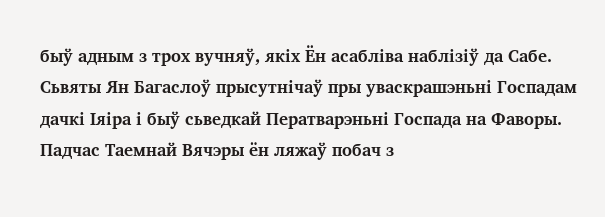быў адным з трох вучняў, якіх Ён асабліва наблізіў да Сабе. Сьвяты Ян Багаслоў прысутнічаў пры уваскрашэньні Госпадам дачкі Іяіра і быў сьведкай Ператварэньні Госпада на Фаворы. Падчас Таемнай Вячэры ён ляжаў побач з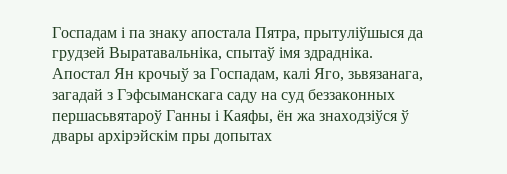Госпадам і па знаку апостала Пятра, прытуліўшыся да грудзей Выратавальніка, спытаў імя здрадніка. Апостал Ян крочыў за Госпадам, калі Яго, зьвязанага, загадай з Гэфсыманскага саду на суд беззаконных першасьвятароў Ганны і Каяфы, ён жа знаходзіўся ў двары архірэйскім пры допытах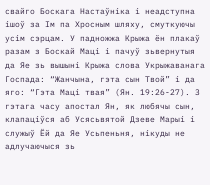свайго Боскага Настаўніка і неадступна ішоў за Ім па Хросным шляху, смуткуючы усім сэрцам. У падножжа Крыжа ён плакаў разам з Боскай Маці і пачуў зьвернутыя да Яе зь вышыні Крыжа слова Укрыжаванага Госпада: “Жанчына, гэта сын Твой” і да яго: “Гэта Маці твая” (Ян. 19:26-27). З гэтага часу апостал Ян, як любячы сын, клапаціўся аб Усясьвятой Дзеве Марыі і служыў Ёй да Яе Усьпеньня, нікуды не адлучаючыся зь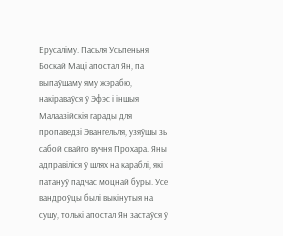Ерусаліму. Пасьля Усьпеньня Боскай Маці апостал Ян, па выпаўшаму яму жэрабю, накіраваўся ў Эфэс і іншыя Малаазійскія гарады для пропаведзі Эвангельля, узяўшы зь сабой свайго вучня Прохара. Яны адправіліся ў шлях на караблі, які патануў падчас моцнай буры. Усе вандроўцы былі выкінутыя на сушу, толькі апостал Ян застаўся ў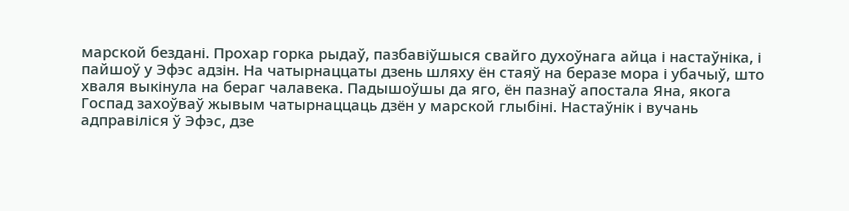марской бездані. Прохар горка рыдаў, пазбавіўшыся свайго духоўнага айца і настаўніка, і пайшоў у Эфэс адзін. На чатырнаццаты дзень шляху ён стаяў на беразе мора і убачыў, што хваля выкінула на бераг чалавека. Падышоўшы да яго, ён пазнаў апостала Яна, якога Госпад захоўваў жывым чатырнаццаць дзён у марской глыбіні. Настаўнік і вучань адправіліся ў Эфэс, дзе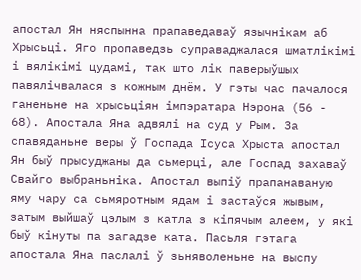апостал Ян няспынна прапаведаваў язычнікам аб Хрысьці. Яго пропаведзь суправаджалася шматлікімі і вялікімі цудамі, так што лік паверыўшых павялічвалася з кожным днём. У гэты час пачалося ганеньне на хрысьціян імпэратара Нэрона (56 - 68). Апостала Яна адвялі на суд у Рым. За спавяданьне веры ў Госпада Ісуса Хрыста апостал Ян быў прысуджаны да сьмерці, але Госпад захаваў Свайго выбраньніка. Апостал выпіў прапанаваную яму чару са сьмяротным ядам і застаўся жывым, затым выйшаў цэлым з катла з кіпячым алеем, у які быў кінуты па загадзе ката. Пасьля гэтага апостала Яна паслалі ў зьняволеньне на выспу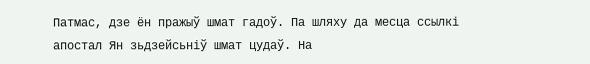Патмас, дзе ён пражыў шмат гадоў. Па шляху да месца ссылкі апостал Ян зьдзейсьніў шмат цудаў. На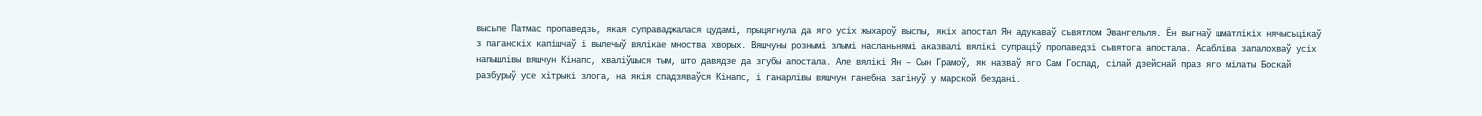высьпе Патмас пропаведзь, якая суправаджалася цудамі, прыцягнула да яго усіх жыхароў выспы, якіх апостал Ян адукаваў сьвятлом Эвангельля. Ён выгнаў шматлікіх нячысьцікаў з паганскіх капішчаў і вылечыў вялікае мноства хворых. Вяшчуны рознымі злымі насланьнямі аказвалі вялікі супраціў пропаведзі сьвятога апостала. Асабліва запалохваў усіх напышлівы вяшчун Кінапс, хваліўшыся тым, што давядзе да згубы апостала. Але вялікі Ян – Сын Грамоў, як назваў яго Сам Госпад, сілай дзейснай праз яго мілаты Боскай разбурыў усе хітрыкі злога, на якія спадзяваўся Кінапс, і ганарлівы вяшчун ганебна загінуў у марской бездані.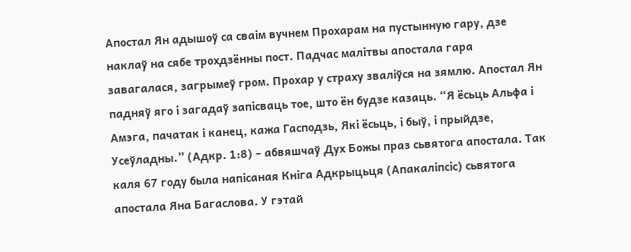Апостал Ян адышоў са сваім вучнем Прохарам на пустынную гару, дзе наклаў на сябе трохдзённы пост. Падчас малітвы апостала гара завагалася, загрымеў гром. Прохар у страху зваліўся на зямлю. Апостал Ян падняў яго і загадаў запісваць тое, што ён будзе казаць. “Я ёсьць Альфа і Амэга, пачатак і канец, кажа Гасподзь, Які ёсьць, і быў, і прыйдзе, Усеўладны.” (Адкр. 1:8) – абвяшчаў Дух Божы праз сьвятога апостала. Так каля 67 году была напісаная Кніга Адкрыцьця (Апакаліпсіс) сьвятога апостала Яна Багаслова. У гэтай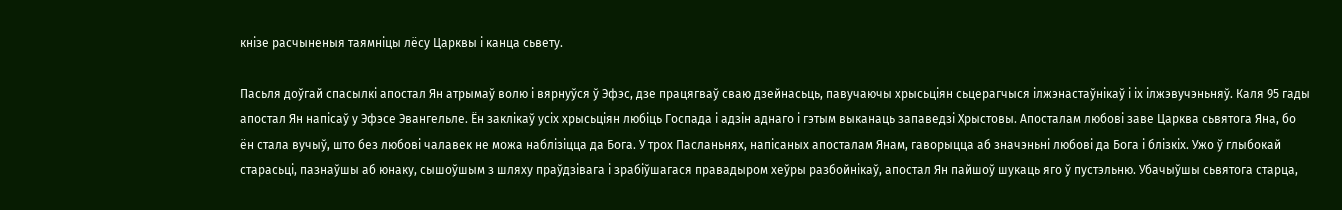кнізе расчыненыя таямніцы лёсу Царквы і канца сьвету.

Пасьля доўгай спасылкі апостал Ян атрымаў волю і вярнуўся ў Эфэс, дзе працягваў сваю дзейнасьць, павучаючы хрысьціян сьцерагчыся ілжэнастаўнікаў і іх ілжэвучэньняў. Каля 95 гады апостал Ян напісаў у Эфэсе Эвангельле. Ён заклікаў усіх хрысьціян любіць Госпада і адзін аднаго і гэтым выканаць запаведзі Хрыстовы. Апосталам любові заве Царква сьвятога Яна, бо ён стала вучыў, што без любові чалавек не можа наблізіцца да Бога. У трох Пасланьнях, напісаных апосталам Янам, гаворыцца аб значэньні любові да Бога і блізкіх. Ужо ў глыбокай старасьці, пазнаўшы аб юнаку, сышоўшым з шляху праўдзівага і зрабіўшагася правадыром хеўры разбойнікаў, апостал Ян пайшоў шукаць яго ў пустэльню. Убачыўшы сьвятога старца,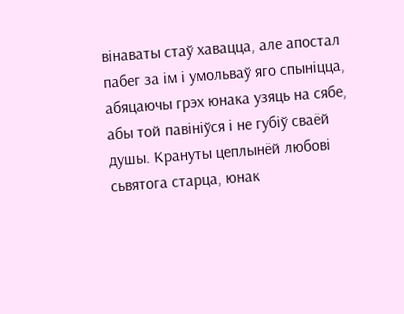вінаваты стаў хавацца, але апостал пабег за ім і умольваў яго спыніцца, абяцаючы грэх юнака узяць на сябе, абы той павініўся і не губіў сваёй душы. Крануты цеплынёй любові сьвятога старца, юнак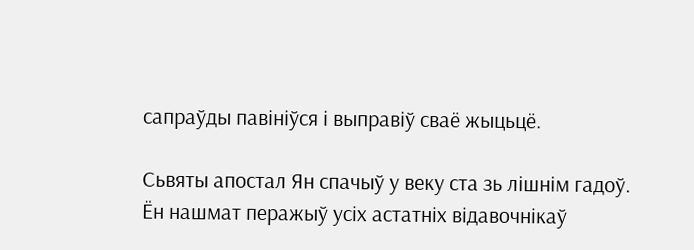сапраўды павініўся і выправіў сваё жыцьцё.

Сьвяты апостал Ян спачыў у веку ста зь лішнім гадоў. Ён нашмат перажыў усіх астатніх відавочнікаў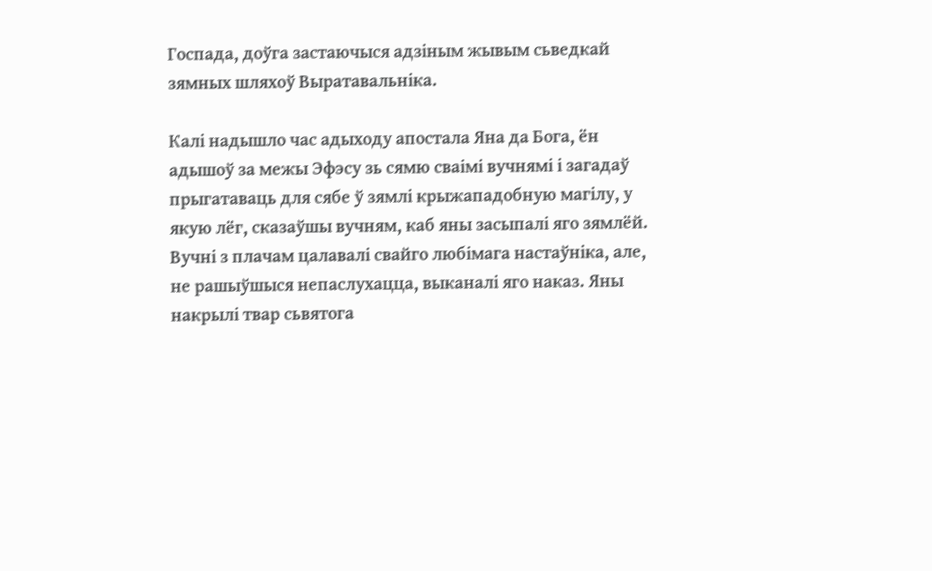Госпада, доўга застаючыся адзіным жывым сьведкай зямных шляхоў Выратавальніка.

Калі надышло час адыходу апостала Яна да Бога, ён адышоў за межы Эфэсу зь сямю сваімі вучнямі і загадаў прыгатаваць для сябе ў зямлі крыжападобную магілу, у якую лёг, сказаўшы вучням, каб яны засыпалі яго зямлёй. Вучні з плачам цалавалі свайго любімага настаўніка, але, не рашыўшыся непаслухацца, выканалі яго наказ. Яны накрылі твар сьвятога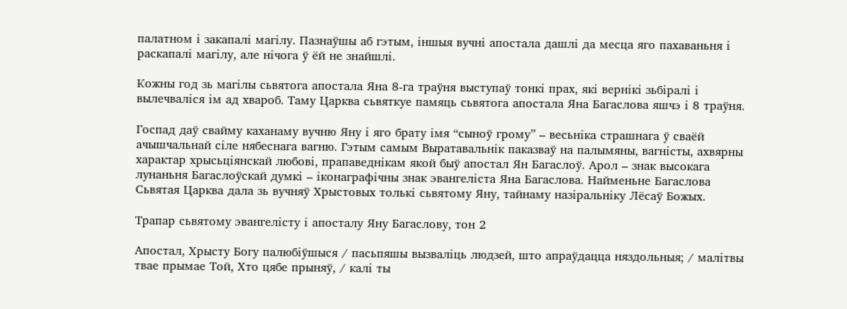палатном і закапалі магілу. Пазнаўшы аб гэтым, іншыя вучні апостала дашлі да месца яго пахаваньня і раскапалі магілу, але нічога ў ёй не знайшлі.

Кожны год зь магілы сьвятога апостала Яна 8-га траўня выступаў тонкі прах, які вернікі зьбіралі і вылечваліся ім ад хвароб. Таму Царква сьвяткуе памяць сьвятога апостала Яна Багаслова яшчэ і 8 траўня.

Госпад даў свайму каханаму вучню Яну і яго брату імя “сыноў грому” – весьніка страшнага ў сваёй ачышчальнай сіле нябеснага вагню. Гэтым самым Выратавальнік паказваў на палымяны, вагністы, ахвярны характар хрысьціянскай любові, прапаведнікам якой быў апостал Ян Багаслоў. Арол – знак высокага лунаньня Багаслоўскай думкі – іконаграфічны знак эвангеліста Яна Багаслова. Найменьне Багаслова Сьвятая Царква дала зь вучняў Хрыстовых толькі сьвятому Яну, тайнаму назіральніку Лёсаў Божых.

Трапар сьвятому эвангелісту і апосталу Яну Багаслову, тон 2

Апостал, Хрысту Богу палюбіўшыся / пасьпяшы вызваліць людзей, што апраўдацца няздольныя; / малітвы твае прымае Той, Хто цябе прыняў, / калі ты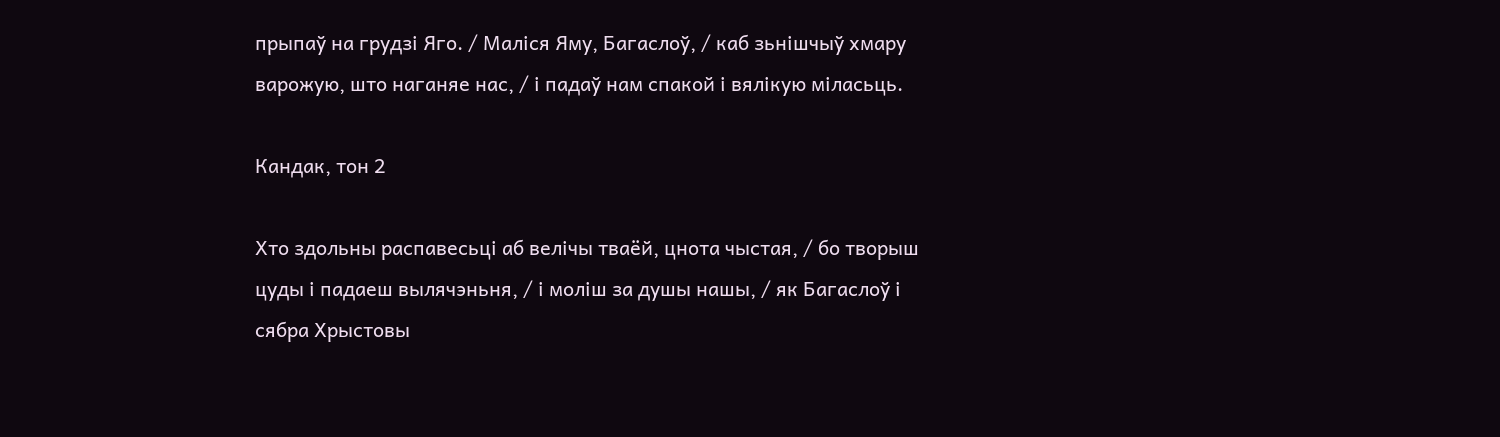прыпаў на грудзі Яго. / Маліся Яму, Багаслоў, / каб зьнішчыў хмару варожую, што наганяе нас, / і падаў нам спакой і вялікую міласьць.

Кандак, тон 2

Хто здольны распавесьці аб велічы тваёй, цнота чыстая, / бо творыш цуды і падаеш вылячэньня, / і моліш за душы нашы, / як Багаслоў і сябра Хрыстовы